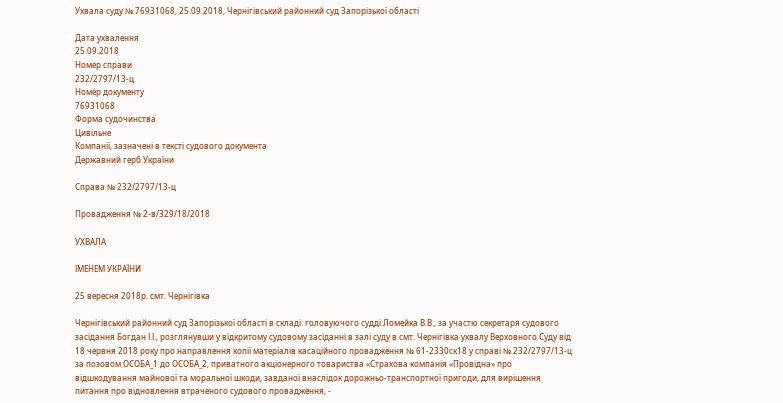Ухвала суду № 76931068, 25.09.2018, Чернігівський районний суд Запорізької області

Дата ухвалення
25.09.2018
Номер справи
232/2797/13-ц
Номер документу
76931068
Форма судочинства
Цивільне
Компанії, зазначені в тексті судового документа
Державний герб України

Справа № 232/2797/13-ц

Провадження № 2-в/329/18/2018

УХВАЛА

ІМЕНЕМ УКРАЇНИ

25 вересня 2018р. смт. Чернігівка

Чернігівський районний суд Запорізької області в складі: головуючого судді Ломейка В.В., за участю секретаря судового засідання Богдан І.І., розглянувши у відкритому судовому засіданні в залі суду в смт. Чернігівка ухвалу Верховного Суду від 18 червня 2018 року про направлення копії матеріалів касаційного провадження № 61-2330ск18 у справі № 232/2797/13-ц за позовом ОСОБА_1 до ОСОБА_2, приватного акціонерного товариства «Страхова компанія «Провідна» про відшкодування майнової та моральної шкоди, завданої внаслідок дорожньо-транспортної пригоди, для вирішення питання про відновлення втраченого судового провадження, -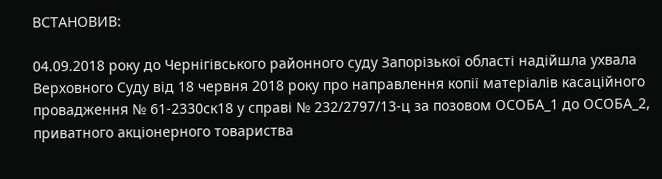ВСТАНОВИВ:

04.09.2018 року до Чернігівського районного суду Запорізької області надійшла ухвала Верховного Суду від 18 червня 2018 року про направлення копії матеріалів касаційного провадження № 61-2330ск18 у справі № 232/2797/13-ц за позовом ОСОБА_1 до ОСОБА_2, приватного акціонерного товариства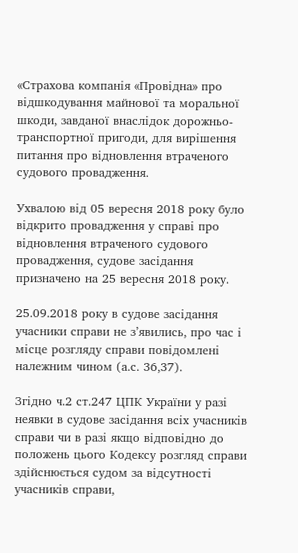«Страхова компанія «Провідна» про відшкодування майнової та моральної шкоди, завданої внаслідок дорожньо-транспортної пригоди, для вирішення питання про відновлення втраченого судового провадження.

Ухвалою від 05 вересня 2018 року було відкрито провадження у справі про відновлення втраченого судового провадження, судове засідання призначено на 25 вересня 2018 року.

25.09.2018 року в судове засідання учасники справи не з’явились, про час і місце розгляду справи повідомлені належним чином (а.с. 36,37).

Згідно ч.2 ст.247 ЦПК України у разі неявки в судове засідання всіх учасників справи чи в разі якщо відповідно до положень цього Кодексу розгляд справи здійснюється судом за відсутності учасників справи,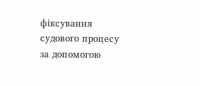фіксування судового процесу за допомогою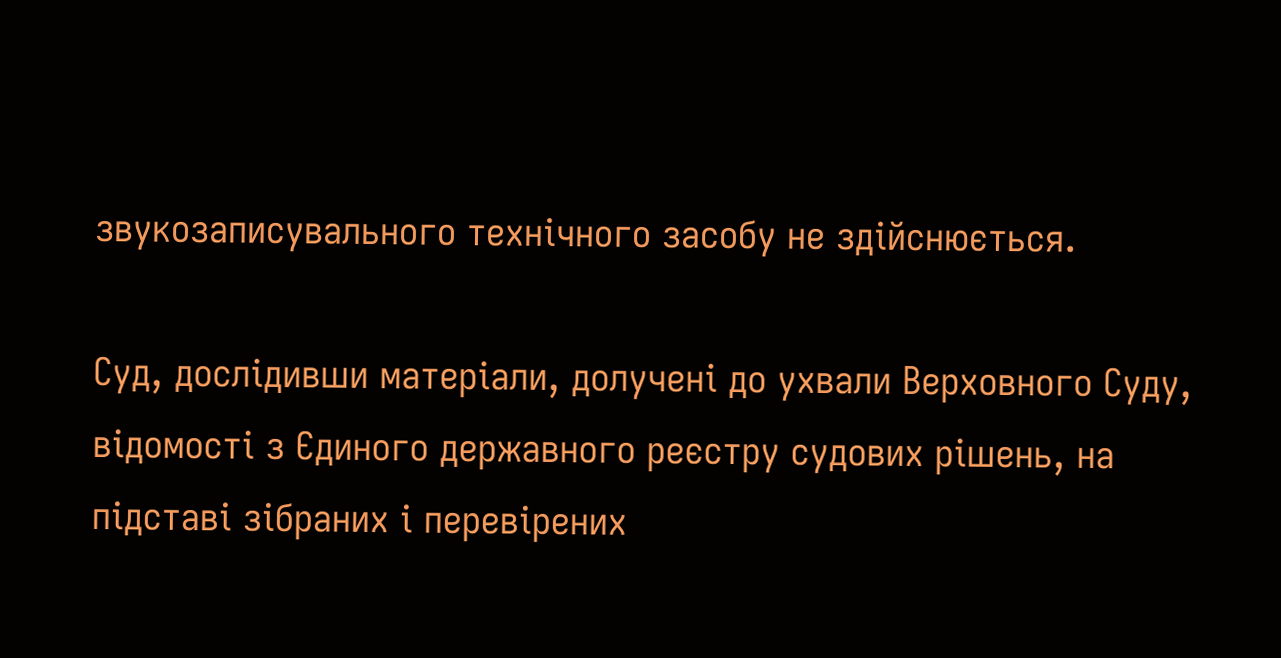звукозаписувального технічного засобу не здійснюється.

Суд, дослідивши матеріали, долучені до ухвали Верховного Суду, відомості з Єдиного державного реєстру судових рішень, на підставі зібраних і перевірених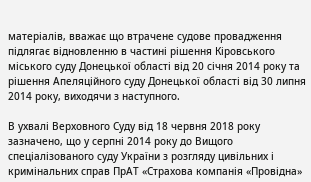матеріалів, вважає що втрачене судове провадження підлягає відновленню в частині рішення Кіровського міського суду Донецької області від 20 січня 2014 року та рішення Апеляційного суду Донецької області від 30 липня 2014 року, виходячи з наступного.

В ухвалі Верховного Суду від 18 червня 2018 року зазначено, що у серпні 2014 року до Вищого спеціалізованого суду України з розгляду цивільних і кримінальних справ ПрАТ «Страхова компанія «Провідна»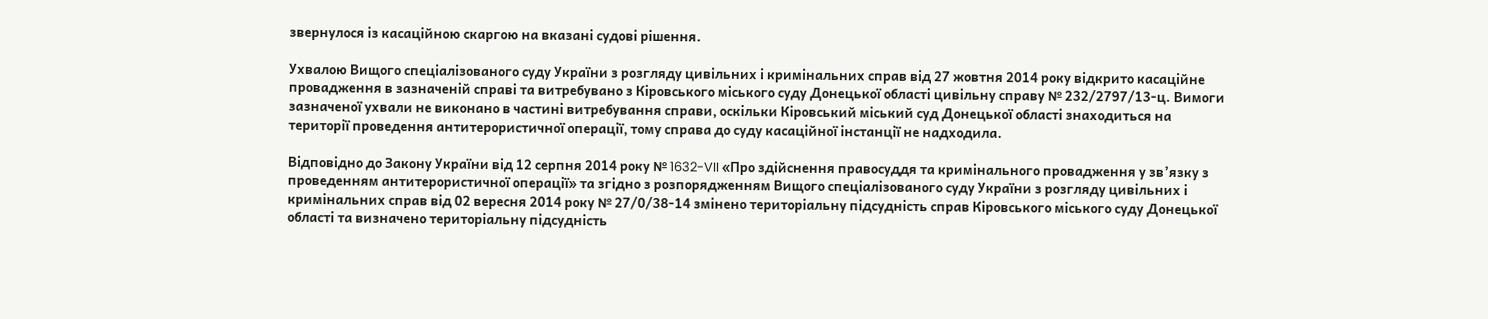звернулося із касаційною скаргою на вказані судові рішення.

Ухвалою Вищого спеціалізованого суду України з розгляду цивільних і кримінальних справ від 27 жовтня 2014 року відкрито касаційне провадження в зазначеній справі та витребувано з Кіровського міського суду Донецької області цивільну справу № 232/2797/13-ц. Вимоги зазначеної ухвали не виконано в частині витребування справи, оскільки Кіровський міський суд Донецької області знаходиться на території проведення антитерористичної операції, тому справа до суду касаційної інстанції не надходила.

Відповідно до Закону України від 12 серпня 2014 року № 1632-VII «Про здійснення правосуддя та кримінального провадження у зв’язку з проведенням антитерористичної операції» та згідно з розпорядженням Вищого спеціалізованого суду України з розгляду цивільних і кримінальних справ від 02 вересня 2014 року № 27/0/38-14 змінено територіальну підсудність справ Кіровського міського суду Донецької області та визначено територіальну підсудність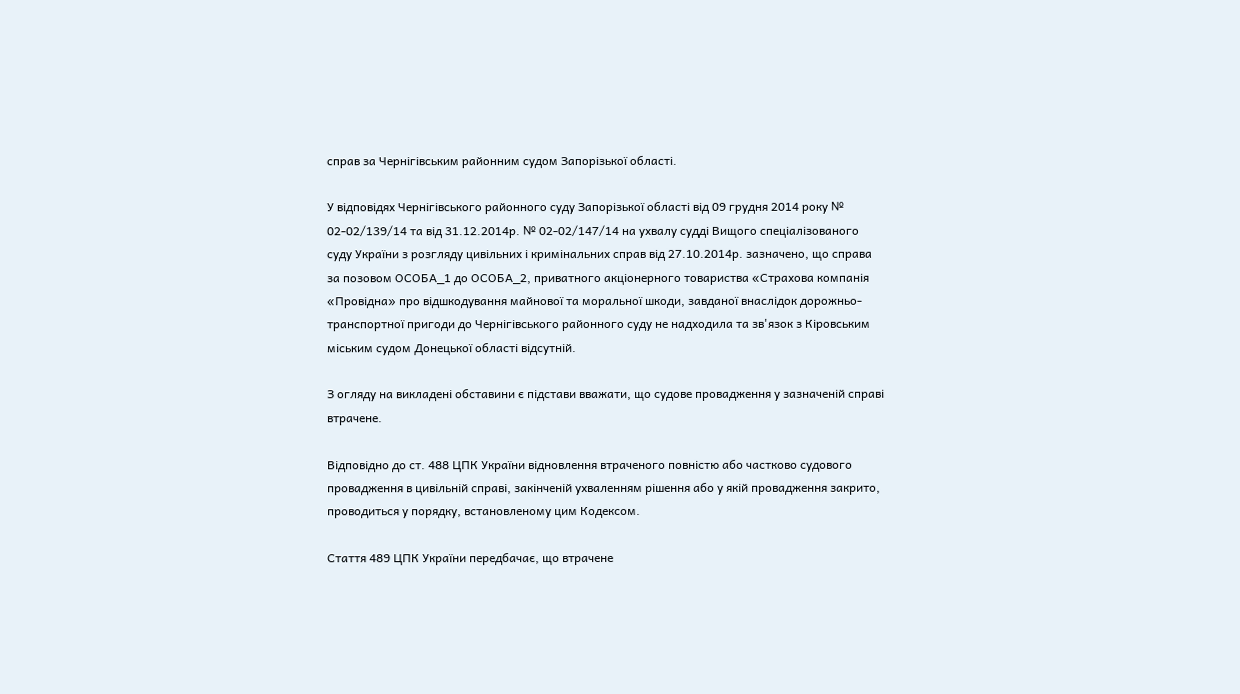справ за Чернігівським районним судом Запорізької області.

У відповідях Чернігівського районного суду Запорізької області від 09 грудня 2014 року № 02-02/139/14 та від 31.12.2014р. № 02-02/147/14 на ухвалу судді Вищого спеціалізованого суду України з розгляду цивільних і кримінальних справ від 27.10.2014р. зазначено, що справа за позовом ОСОБА_1 до ОСОБА_2, приватного акціонерного товариства «Страхова компанія «Провідна» про відшкодування майнової та моральної шкоди, завданої внаслідок дорожньо-транспортної пригоди до Чернігівського районного суду не надходила та зв'язок з Кіровським міським судом Донецької області відсутній.

З огляду на викладені обставини є підстави вважати, що судове провадження у зазначеній справі втрачене.

Відповідно до ст. 488 ЦПК України відновлення втраченого повністю або частково судового провадження в цивільній справі, закінченій ухваленням рішення або у якій провадження закрито, проводиться у порядку, встановленому цим Кодексом.

Стаття 489 ЦПК України передбачає, що втрачене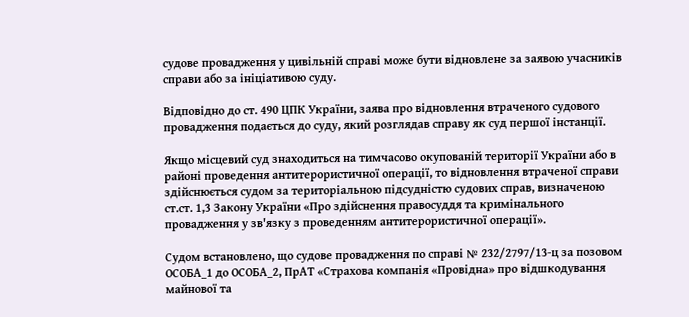судове провадження у цивільній справі може бути відновлене за заявою учасників справи або за ініціативою суду.

Відповідно до ст. 490 ЦПК України, заява про відновлення втраченого судового провадження подається до суду, який розглядав справу як суд першої інстанції.

Якщо місцевий суд знаходиться на тимчасово окупованій території України або в районі проведення антитерористичної операції, то відновлення втраченої справи здійснюється судом за територіальною підсудністю судових справ, визначеною ст.ст. 1,3 Закону України «Про здійснення правосуддя та кримінального провадження у зв'язку з проведенням антитерористичної операції».

Судом встановлено, що судове провадження по справі № 232/2797/13-ц за позовом ОСОБА_1 до ОСОБА_2, ПрАТ «Страхова компанія «Провідна» про відшкодування майнової та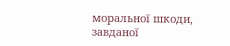моральної шкоди, завданої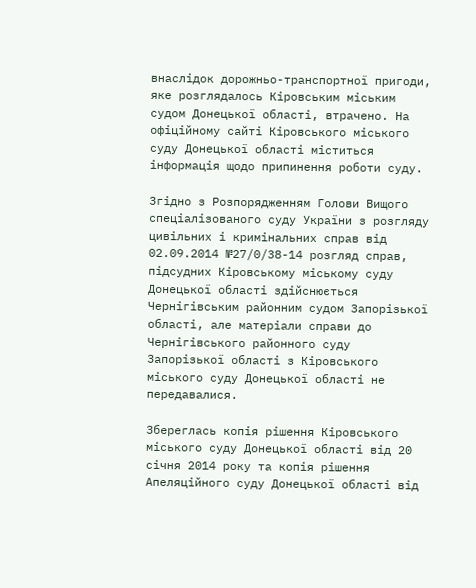внаслідок дорожньо-транспортної пригоди, яке розглядалось Кіровським міським судом Донецької області, втрачено. На офіційному сайті Кіровського міського суду Донецької області міститься інформація щодо припинення роботи суду.

Згідно з Розпорядженням Голови Вищого спеціалізованого суду України з розгляду цивільних і кримінальних справ від 02.09.2014 №27/0/38-14 розгляд справ, підсудних Кіровському міському суду Донецької області здійснюється Чернігівським районним судом Запорізької області, але матеріали справи до Чернігівського районного суду Запорізької області з Кіровського міського суду Донецької області не передавалися.

Збереглась копія рішення Кіровського міського суду Донецької області від 20 січня 2014 року та копія рішення Апеляційного суду Донецької області від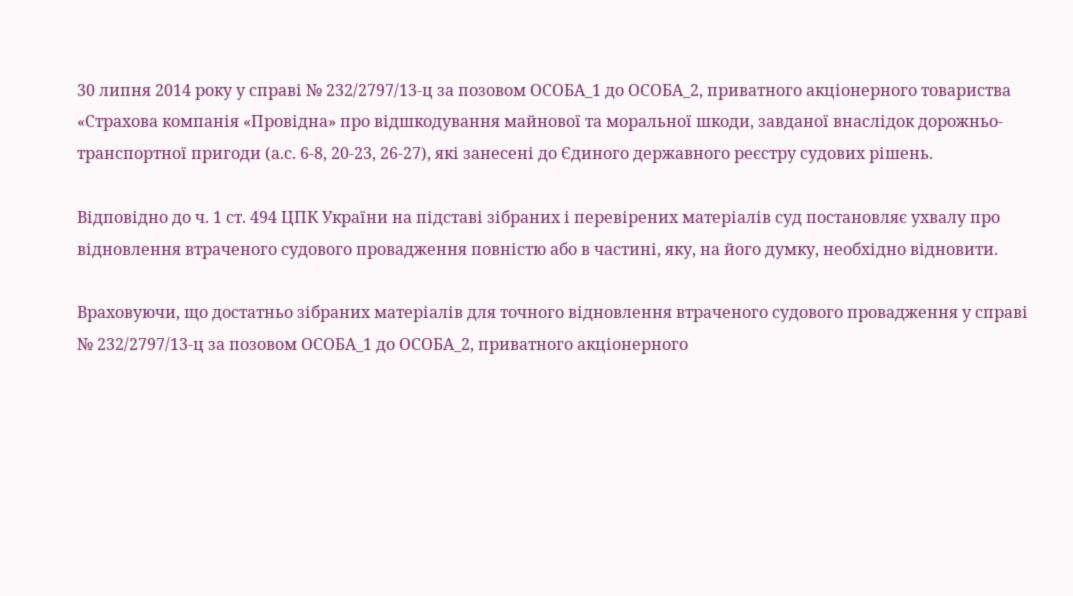30 липня 2014 року у справі № 232/2797/13-ц за позовом ОСОБА_1 до ОСОБА_2, приватного акціонерного товариства «Страхова компанія «Провідна» про відшкодування майнової та моральної шкоди, завданої внаслідок дорожньо-транспортної пригоди (а.с. 6-8, 20-23, 26-27), які занесені до Єдиного державного реєстру судових рішень.

Відповідно до ч. 1 ст. 494 ЦПК України на підставі зібраних і перевірених матеріалів суд постановляє ухвалу про відновлення втраченого судового провадження повністю або в частині, яку, на його думку, необхідно відновити.

Враховуючи, що достатньо зібраних матеріалів для точного відновлення втраченого судового провадження у справі № 232/2797/13-ц за позовом ОСОБА_1 до ОСОБА_2, приватного акціонерного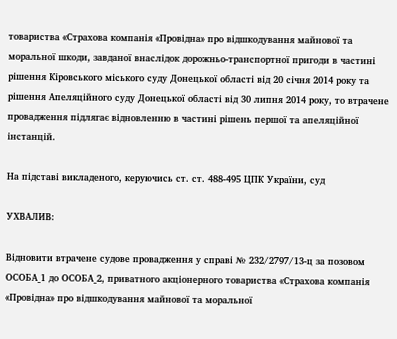товариства «Страхова компанія «Провідна» про відшкодування майнової та моральної шкоди, завданої внаслідок дорожньо-транспортної пригоди в частині рішення Кіровського міського суду Донецької області від 20 січня 2014 року та рішення Апеляційного суду Донецької області від 30 липня 2014 року, то втрачене провадження підлягає відновленню в частині рішень першої та апеляційної інстанцій.

На підставі викладеного, керуючись ст. ст. 488-495 ЦПК України, суд

УХВАЛИВ:

Відновити втрачене судове провадження у справі № 232/2797/13-ц за позовом ОСОБА_1 до ОСОБА_2, приватного акціонерного товариства «Страхова компанія «Провідна» про відшкодування майнової та моральної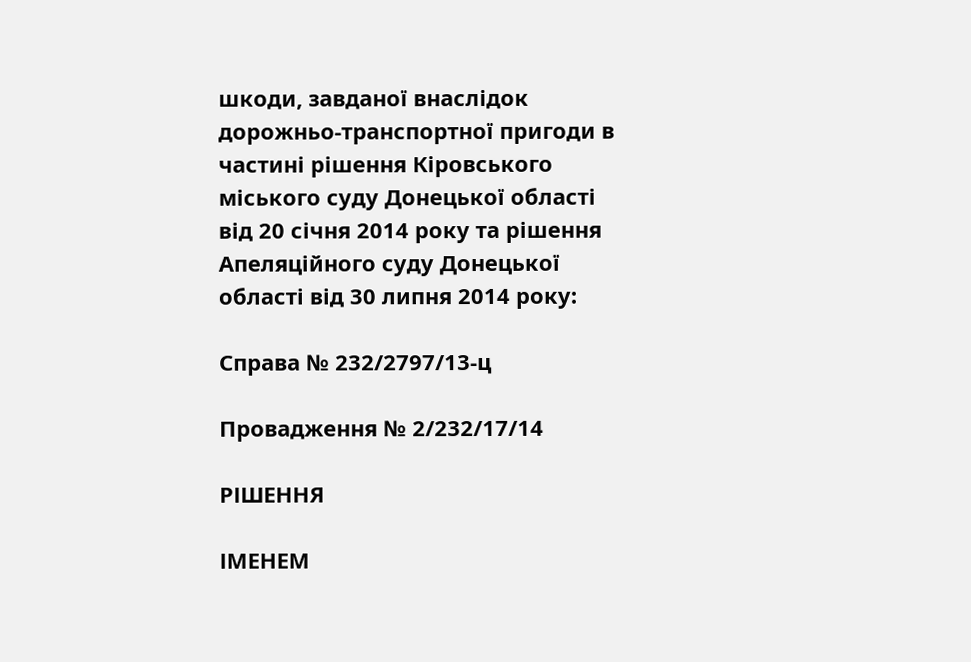шкоди, завданої внаслідок дорожньо-транспортної пригоди в частині рішення Кіровського міського суду Донецької області від 20 січня 2014 року та рішення Апеляційного суду Донецької області від 30 липня 2014 року:

Справа № 232/2797/13-ц

Провадження № 2/232/17/14

РІШЕННЯ

ІМЕНЕМ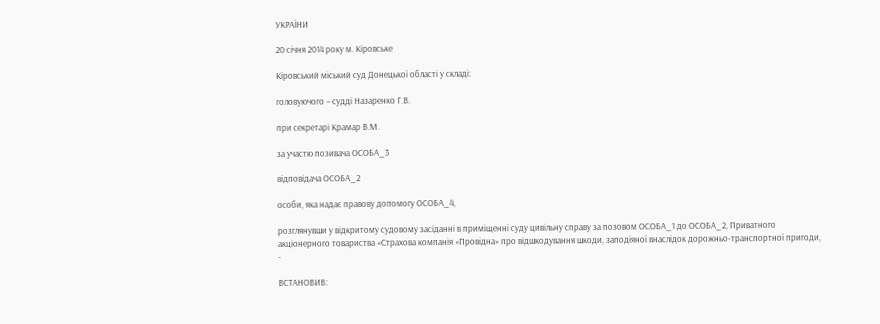УКРАЇНИ

20 січня 2014 року м. Кіровське

Кіровський міський суд Донецької області у складі:

головуючого – судді Назаренко Г.В.

при секретарі Крамар В.М.

за участю позивача ОСОБА_3

відповідача ОСОБА_2

особи, яка надає правову допомогу ОСОБА_4,

розглянувши у відкритому судовому засіданні в приміщенні суду цивільну справу за позовом ОСОБА_1 до ОСОБА_2, Приватного акціонерного товариства «Страхова компанія «Провідна» про відшкодування шкоди, заподіяної внаслідок дорожньо-транспортної пригоди, -

ВСТАНОВИВ: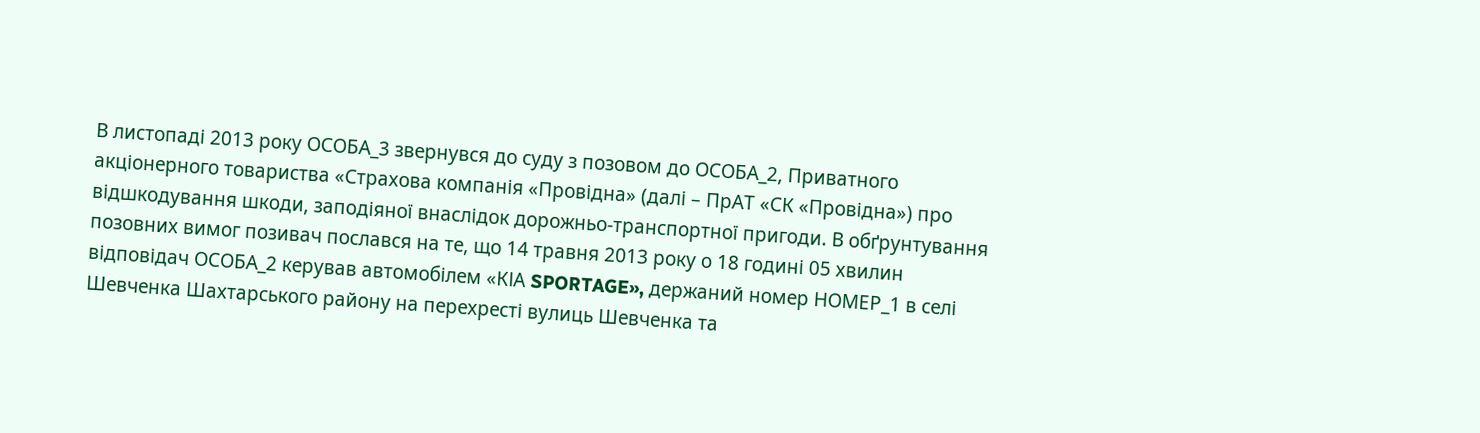В листопаді 2013 року ОСОБА_3 звернувся до суду з позовом до ОСОБА_2, Приватного акціонерного товариства «Страхова компанія «Провідна» (далі – ПрАТ «СК «Провідна») про відшкодування шкоди, заподіяної внаслідок дорожньо-транспортної пригоди. В обґрунтування позовних вимог позивач послався на те, що 14 травня 2013 року о 18 годині 05 хвилин відповідач ОСОБА_2 керував автомобілем «КІА SPORTAGE», держаний номер НОМЕР_1 в селі Шевченка Шахтарського району на перехресті вулиць Шевченка та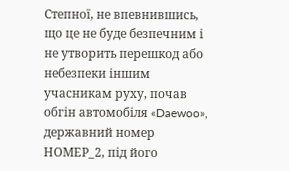Степної, не впевнившись, що це не буде безпечним і не утворить перешкод або небезпеки іншим учасникам руху, почав обгін автомобіля «Daewoo», державний номер НОМЕР_2, під його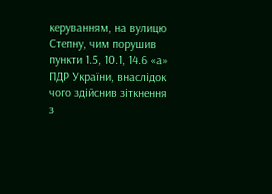керуванням, на вулицю Степну, чим порушив пункти 1.5, 10.1, 14.6 «а» ПДР України, внаслідок чого здійснив зіткнення з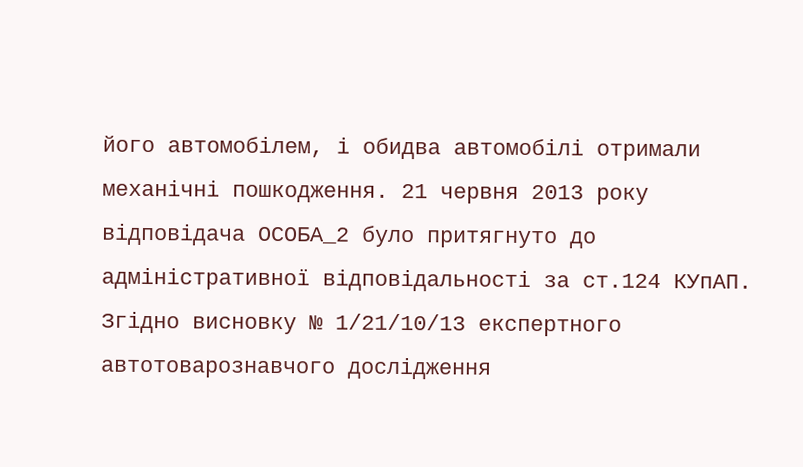його автомобілем, і обидва автомобілі отримали механічні пошкодження. 21 червня 2013 року відповідача ОСОБА_2 було притягнуто до адміністративної відповідальності за ст.124 КУпАП. Згідно висновку № 1/21/10/13 експертного автотоварознавчого дослідження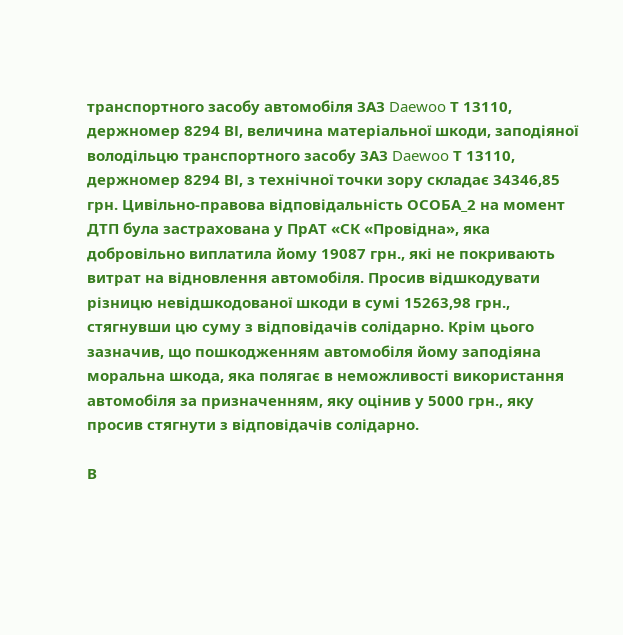транспортного засобу автомобіля ЗАЗ Daewoo Т 13110, держномер 8294 ВІ, величина матеріальної шкоди, заподіяної володільцю транспортного засобу ЗАЗ Daewoo Т 13110, держномер 8294 ВІ, з технічної точки зору складає 34346,85 грн. Цивільно-правова відповідальність ОСОБА_2 на момент ДТП була застрахована у ПрАТ «СК «Провідна», яка добровільно виплатила йому 19087 грн., які не покривають витрат на відновлення автомобіля. Просив відшкодувати різницю невідшкодованої шкоди в сумі 15263,98 грн., стягнувши цю суму з відповідачів солідарно. Крім цього зазначив, що пошкодженням автомобіля йому заподіяна моральна шкода, яка полягає в неможливості використання автомобіля за призначенням, яку оцінив у 5000 грн., яку просив стягнути з відповідачів солідарно.

В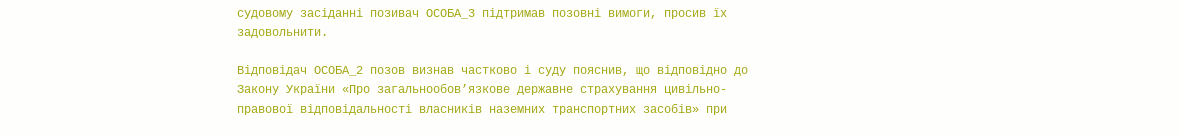судовому засіданні позивач ОСОБА_3 підтримав позовні вимоги, просив їх задовольнити.

Відповідач ОСОБА_2 позов визнав частково і суду пояснив, що відповідно до Закону України «Про загальнообов’язкове державне страхування цивільно-правової відповідальності власників наземних транспортних засобів» при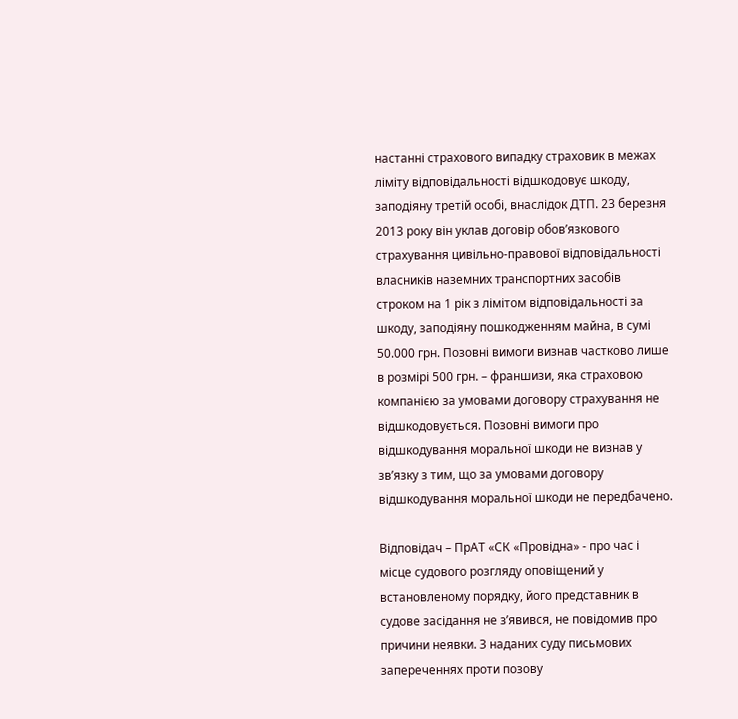настанні страхового випадку страховик в межах ліміту відповідальності відшкодовує шкоду, заподіяну третій особі, внаслідок ДТП. 23 березня 2013 року він уклав договір обов’язкового страхування цивільно-правової відповідальності власників наземних транспортних засобів строком на 1 рік з лімітом відповідальності за шкоду, заподіяну пошкодженням майна, в сумі 50.000 грн. Позовні вимоги визнав частково лише в розмірі 500 грн. – франшизи, яка страховою компанією за умовами договору страхування не відшкодовується. Позовні вимоги про відшкодування моральної шкоди не визнав у зв’язку з тим, що за умовами договору відшкодування моральної шкоди не передбачено.

Відповідач – ПрАТ «СК «Провідна» - про час і місце судового розгляду оповіщений у встановленому порядку, його представник в судове засідання не з’явився, не повідомив про причини неявки. З наданих суду письмових запереченнях проти позову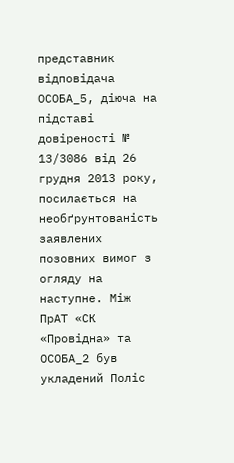представник відповідача ОСОБА_5, діюча на підставі довіреності № 13/3086 від 26 грудня 2013 року, посилається на необґрунтованість заявлених позовних вимог з огляду на наступне. Між ПрАТ «СК «Провідна» та ОСОБА_2 був укладений Поліс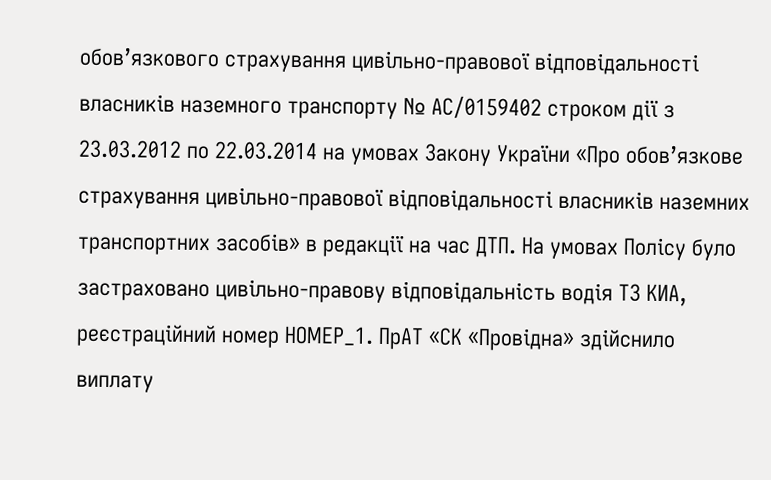обов’язкового страхування цивільно-правової відповідальності власників наземного транспорту № АС/0159402 строком дії з 23.03.2012 по 22.03.2014 на умовах Закону України «Про обов’язкове страхування цивільно-правової відповідальності власників наземних транспортних засобів» в редакції на час ДТП. На умовах Полісу було застраховано цивільно-правову відповідальність водія ТЗ КИА, реєстраційний номер НОМЕР_1. ПрАТ «СК «Провідна» здійснило виплату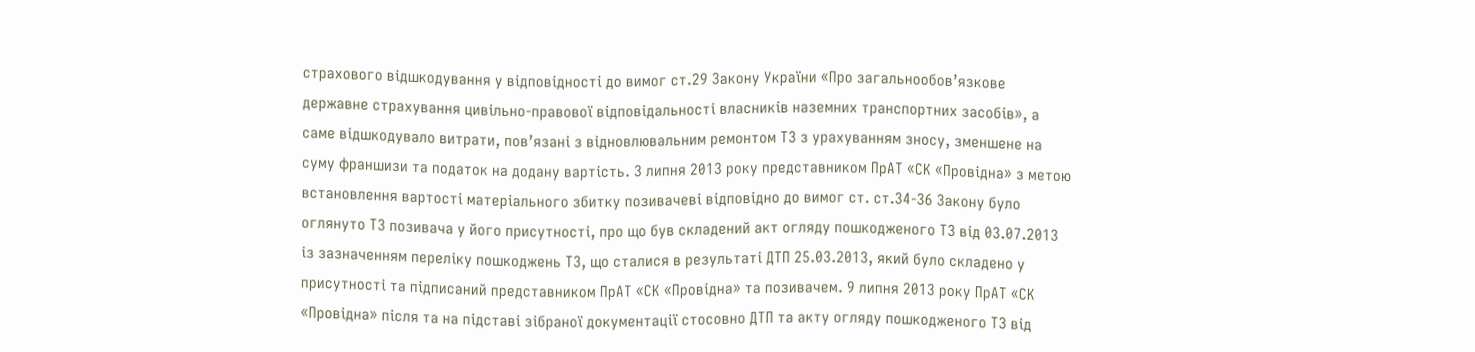страхового відшкодування у відповідності до вимог ст.29 Закону України «Про загальнообов’язкове державне страхування цивільно-правової відповідальності власників наземних транспортних засобів», а саме відшкодувало витрати, пов’язані з відновлювальним ремонтом ТЗ з урахуванням зносу, зменшене на суму франшизи та податок на додану вартість. 3 липня 2013 року представником ПрАТ «СК «Провідна» з метою встановлення вартості матеріального збитку позивачеві відповідно до вимог ст. ст.34-36 Закону було оглянуто ТЗ позивача у його присутності, про що був складений акт огляду пошкодженого ТЗ від 03.07.2013 із зазначенням переліку пошкоджень ТЗ, що сталися в результаті ДТП 25.03.2013, який було складено у присутності та підписаний представником ПрАТ «СК «Провідна» та позивачем. 9 липня 2013 року ПрАТ «СК «Провідна» після та на підставі зібраної документації стосовно ДТП та акту огляду пошкодженого ТЗ від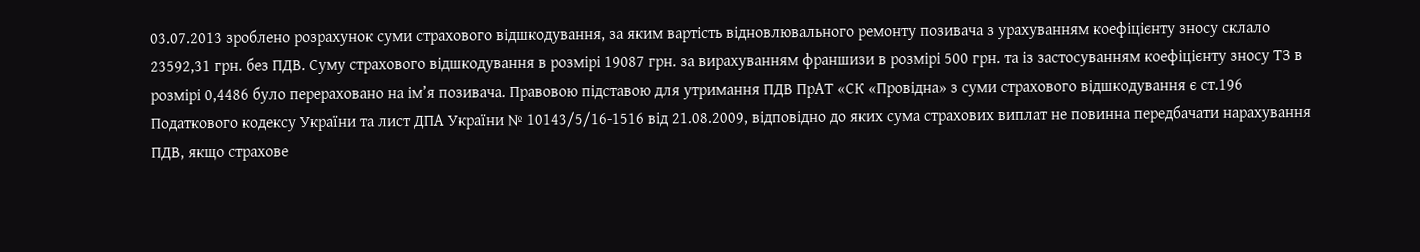03.07.2013 зроблено розрахунок суми страхового відшкодування, за яким вартість відновлювального ремонту позивача з урахуванням коефіцієнту зносу склало 23592,31 грн. без ПДВ. Суму страхового відшкодування в розмірі 19087 грн. за вирахуванням франшизи в розмірі 500 грн. та із застосуванням коефіцієнту зносу ТЗ в розмірі 0,4486 було перераховано на ім’я позивача. Правовою підставою для утримання ПДВ ПрАТ «СК «Провідна» з суми страхового відшкодування є ст.196 Податкового кодексу України та лист ДПА України № 10143/5/16-1516 від 21.08.2009, відповідно до яких сума страхових виплат не повинна передбачати нарахування ПДВ, якщо страхове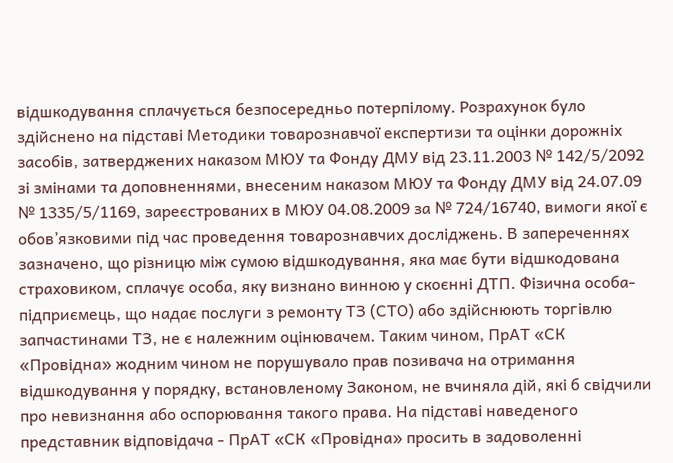відшкодування сплачується безпосередньо потерпілому. Розрахунок було здійснено на підставі Методики товарознавчої експертизи та оцінки дорожніх засобів, затверджених наказом МЮУ та Фонду ДМУ від 23.11.2003 № 142/5/2092 зі змінами та доповненнями, внесеним наказом МЮУ та Фонду ДМУ від 24.07.09 № 1335/5/1169, зареєстрованих в МЮУ 04.08.2009 за № 724/16740, вимоги якої є обов’язковими під час проведення товарознавчих досліджень. В запереченнях зазначено, що різницю між сумою відшкодування, яка має бути відшкодована страховиком, сплачує особа, яку визнано винною у скоєнні ДТП. Фізична особа-підприємець, що надає послуги з ремонту ТЗ (СТО) або здійснюють торгівлю запчастинами ТЗ, не є належним оцінювачем. Таким чином, ПрАТ «СК «Провідна» жодним чином не порушувало прав позивача на отримання відшкодування у порядку, встановленому Законом, не вчиняла дій, які б свідчили про невизнання або оспорювання такого права. На підставі наведеного представник відповідача - ПрАТ «СК «Провідна» просить в задоволенні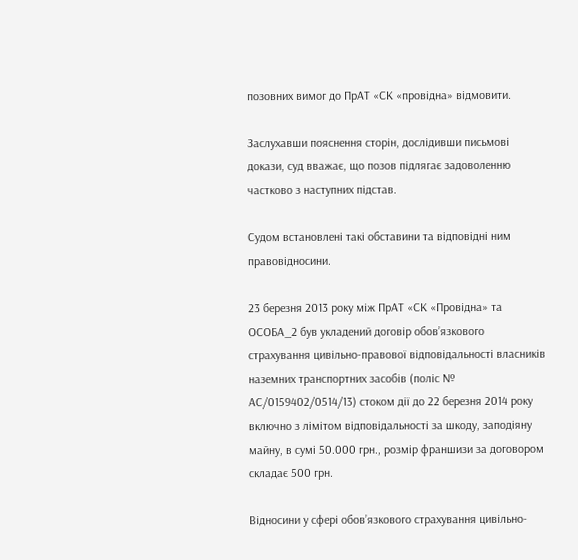позовних вимог до ПрАТ «СК «провідна» відмовити.

Заслухавши пояснення сторін, дослідивши письмові докази, суд вважає, що позов підлягає задоволенню частково з наступних підстав.

Судом встановлені такі обставини та відповідні ним правовідносини.

23 березня 2013 року між ПрАТ «СК «Провідна» та ОСОБА_2 був укладений договір обов’язкового страхування цивільно-правової відповідальності власників наземних транспортних засобів (поліс № АС/0159402/0514/13) стоком дії до 22 березня 2014 року включно з лімітом відповідальності за шкоду, заподіяну майну, в сумі 50.000 грн., розмір франшизи за договором складає 500 грн.

Відносини у сфері обов’язкового страхування цивільно-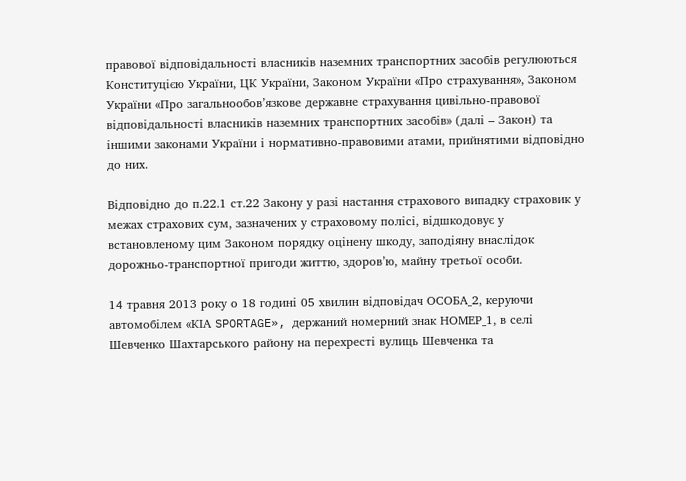правової відповідальності власників наземних транспортних засобів регулюються Конституцією України, ЦК України, Законом України «Про страхування», Законом України «Про загальнообов’язкове державне страхування цивільно-правової відповідальності власників наземних транспортних засобів» (далі – Закон) та іншими законами України і нормативно-правовими атами, прийнятими відповідно до них.

Відповідно до п.22.1 ст.22 Закону у разі настання страхового випадку страховик у межах страхових сум, зазначених у страховому полісі, відшкодовує у встановленому цим Законом порядку оцінену шкоду, заподіяну внаслідок дорожньо-транспортної пригоди життю, здоров’ю, майну третьої особи.

14 травня 2013 року о 18 годині 05 хвилин відповідач ОСОБА_2, керуючи автомобілем «КІА SPORTAGE», держаний номерний знак НОМЕР_1, в селі Шевченко Шахтарського району на перехресті вулиць Шевченка та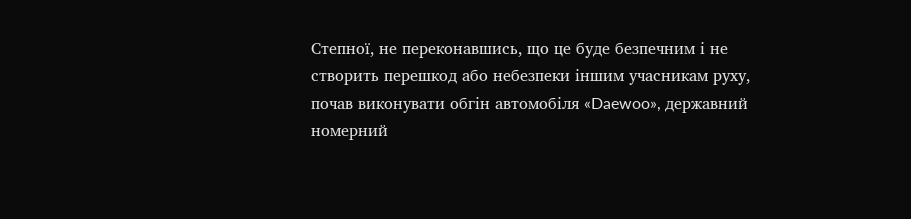Степної, не переконавшись, що це буде безпечним і не створить перешкод або небезпеки іншим учасникам руху, почав виконувати обгін автомобіля «Daewoo», державний номерний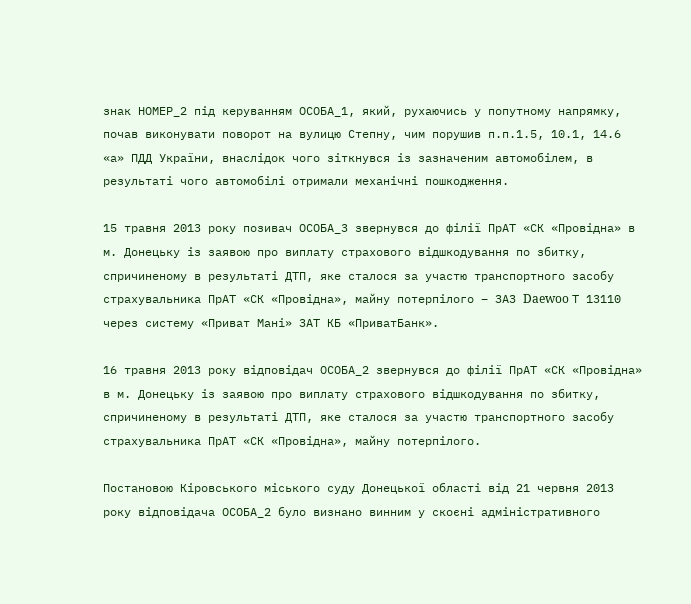знак НОМЕР_2 під керуванням ОСОБА_1, який, рухаючись у попутному напрямку, почав виконувати поворот на вулицю Степну, чим порушив п.п.1.5, 10.1, 14.6 «а» ПДД України, внаслідок чого зіткнувся із зазначеним автомобілем, в результаті чого автомобілі отримали механічні пошкодження.

15 травня 2013 року позивач ОСОБА_3 звернувся до філії ПрАТ «СК «Провідна» в м. Донецьку із заявою про виплату страхового відшкодування по збитку, спричиненому в результаті ДТП, яке сталося за участю транспортного засобу страхувальника ПрАТ «СК «Провідна», майну потерпілого – ЗАЗ Daewoo Т 13110 через систему «Приват Мані» ЗАТ КБ «ПриватБанк».

16 травня 2013 року відповідач ОСОБА_2 звернувся до філії ПрАТ «СК «Провідна» в м. Донецьку із заявою про виплату страхового відшкодування по збитку, спричиненому в результаті ДТП, яке сталося за участю транспортного засобу страхувальника ПрАТ «СК «Провідна», майну потерпілого.

Постановою Кіровського міського суду Донецької області від 21 червня 2013 року відповідача ОСОБА_2 було визнано винним у скоєні адміністративного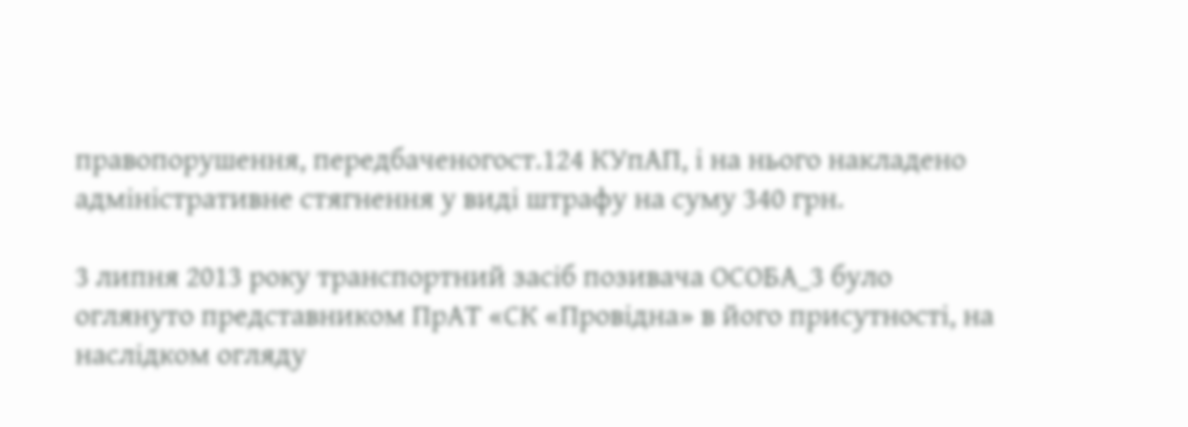правопорушення, передбаченогост.124 КУпАП, і на нього накладено адміністративне стягнення у виді штрафу на суму 340 грн.

3 липня 2013 року транспортний засіб позивача ОСОБА_3 було оглянуто представником ПрАТ «СК «Провідна» в його присутності, на наслідком огляду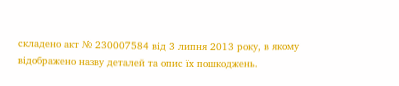складено акт № 230007584 від 3 липня 2013 року, в якому відображено назву деталей та опис їх пошкоджень.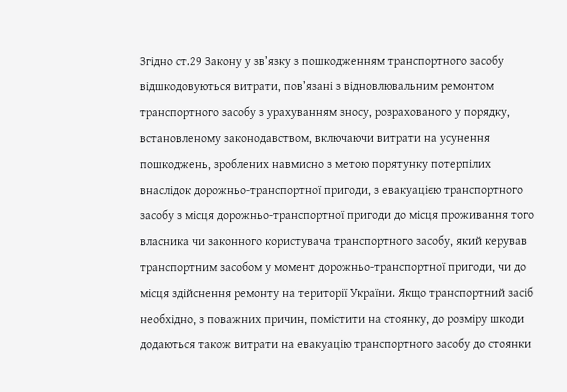Згідно ст.29 Закону у зв’язку з пошкодженням транспортного засобу відшкодовуються витрати, пов’язані з відновлювальним ремонтом транспортного засобу з урахуванням зносу, розрахованого у порядку, встановленому законодавством, включаючи витрати на усунення пошкоджень, зроблених навмисно з метою порятунку потерпілих внаслідок дорожньо-транспортної пригоди, з евакуацією транспортного засобу з місця дорожньо-транспортної пригоди до місця проживання того власника чи законного користувача транспортного засобу, який керував транспортним засобом у момент дорожньо-транспортної пригоди, чи до місця здійснення ремонту на території України. Якщо транспортний засіб необхідно, з поважних причин, помістити на стоянку, до розміру шкоди додаються також витрати на евакуацію транспортного засобу до стоянки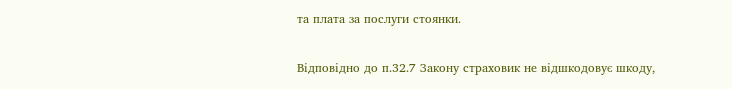та плата за послуги стоянки.

Відповідно до п.32.7 Закону страховик не відшкодовує шкоду,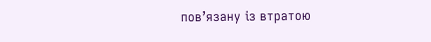пов’язану із втратою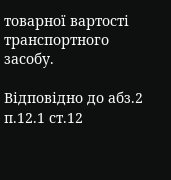товарної вартості транспортного засобу.

Відповідно до абз.2 п.12.1 ст.12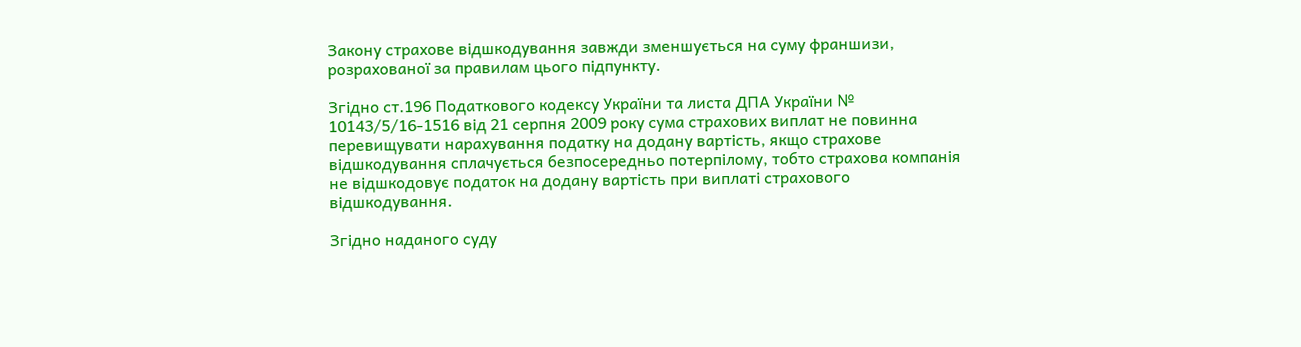Закону страхове відшкодування завжди зменшується на суму франшизи, розрахованої за правилам цього підпункту.

Згідно ст.196 Податкового кодексу України та листа ДПА України № 10143/5/16-1516 від 21 серпня 2009 року сума страхових виплат не повинна перевищувати нарахування податку на додану вартість, якщо страхове відшкодування сплачується безпосередньо потерпілому, тобто страхова компанія не відшкодовує податок на додану вартість при виплаті страхового відшкодування.

Згідно наданого суду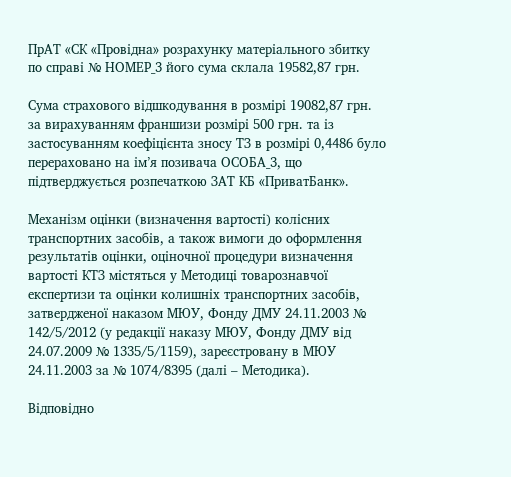ПрАТ «СК «Провідна» розрахунку матеріального збитку по справі № НОМЕР_3 його сума склала 19582,87 грн.

Сума страхового відшкодування в розмірі 19082,87 грн. за вирахуванням франшизи розмірі 500 грн. та із застосуванням коефіцієнта зносу ТЗ в розмірі 0,4486 було перераховано на ім’я позивача ОСОБА_3, що підтверджується розпечаткою ЗАТ КБ «ПриватБанк».

Механізм оцінки (визначення вартості) колісних транспортних засобів, а також вимоги до оформлення результатів оцінки, оціночної процедури визначення вартості КТЗ містяться у Методиці товарознавчої експертизи та оцінки колишніх транспортних засобів, затвердженої наказом МЮУ, Фонду ДМУ 24.11.2003 № 142/5/2012 (у редакції наказу МЮУ, Фонду ДМУ від 24.07.2009 № 1335/5/1159), зареєстровану в МЮУ 24.11.2003 за № 1074/8395 (далі – Методика).

Відповідно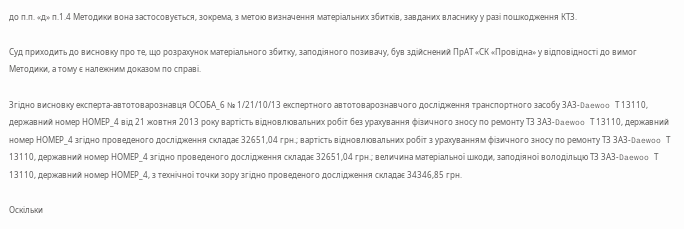до п.п. «д» п.1.4 Методики вона застосовується, зокрема, з метою визначення матеріальних збитків, завданих власнику у разі пошкодження КТЗ.

Суд приходить до висновку про те, що розрахунок матеріального збитку, заподіяного позивачу, був здійснений ПрАТ «СК «Провідна» у відповідності до вимог Методики, а тому є належним доказом по справі.

Згідно висновку експерта-автотоварознавця ОСОБА_6 № 1/21/10/13 експертного автотоварознавчого дослідження транспортного засобу ЗАЗ-Daewoo Т 13110, державний номер НОМЕР_4 від 21 жовтня 2013 року вартість відновлювальних робіт без урахування фізичного зносу по ремонту ТЗ ЗАЗ-Daewoo Т 13110, державний номер НОМЕР_4 згідно проведеного дослідження складає 32651,04 грн.; вартість відновлювальних робіт з урахуванням фізичного зносу по ремонту ТЗ ЗАЗ-Daewoo Т 13110, державний номер НОМЕР_4 згідно проведеного дослідження складає 32651,04 грн.; величина матеріальної шкоди, заподіяної володільцю ТЗ ЗАЗ-Daewoo Т 13110, державний номер НОМЕР_4, з технічної точки зору згідно проведеного дослідження складає 34346,85 грн.

Оскільки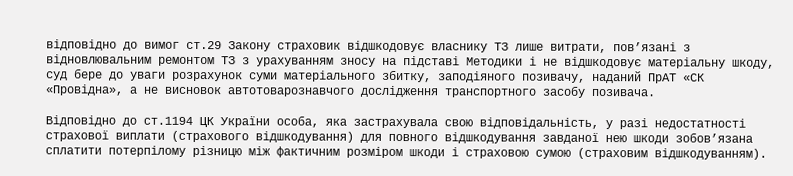відповідно до вимог ст.29 Закону страховик відшкодовує власнику ТЗ лише витрати, пов’язані з відновлювальним ремонтом ТЗ з урахуванням зносу на підставі Методики і не відшкодовує матеріальну шкоду, суд бере до уваги розрахунок суми матеріального збитку, заподіяного позивачу, наданий ПрАТ «СК «Провідна», а не висновок автотоварознавчого дослідження транспортного засобу позивача.

Відповідно до ст.1194 ЦК України особа, яка застрахувала свою відповідальність, у разі недостатності страхової виплати (страхового відшкодування) для повного відшкодування завданої нею шкоди зобов’язана сплатити потерпілому різницю між фактичним розміром шкоди і страховою сумою (страховим відшкодуванням).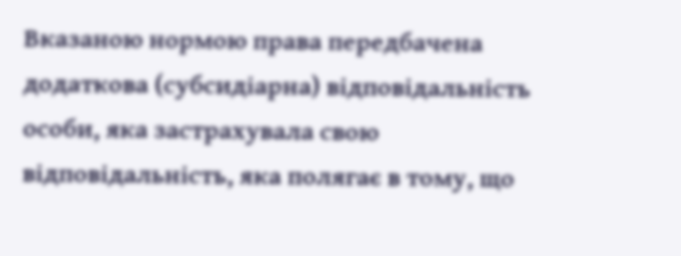Вказаною нормою права передбачена додаткова (субсидіарна) відповідальність особи, яка застрахувала свою відповідальність, яка полягає в тому, що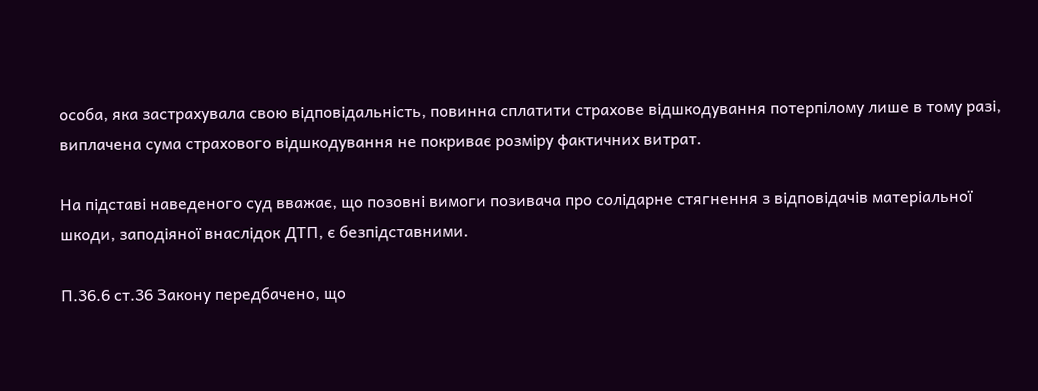особа, яка застрахувала свою відповідальність, повинна сплатити страхове відшкодування потерпілому лише в тому разі, виплачена сума страхового відшкодування не покриває розміру фактичних витрат.

На підставі наведеного суд вважає, що позовні вимоги позивача про солідарне стягнення з відповідачів матеріальної шкоди, заподіяної внаслідок ДТП, є безпідставними.

П.36.6 ст.36 Закону передбачено, що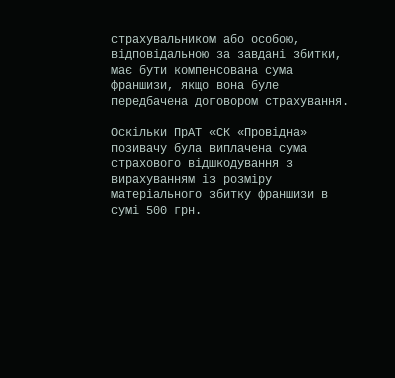страхувальником або особою, відповідальною за завдані збитки, має бути компенсована сума франшизи, якщо вона буле передбачена договором страхування.

Оскільки ПрАТ «СК «Провідна» позивачу була виплачена сума страхового відшкодування з вирахуванням із розміру матеріального збитку франшизи в сумі 500 грн.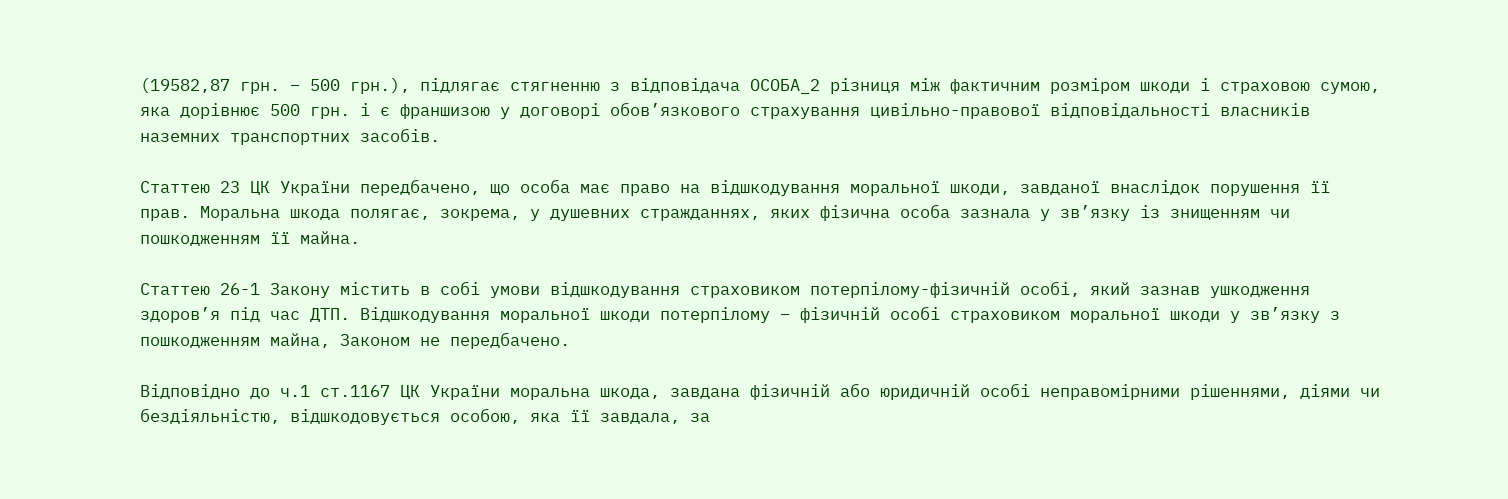(19582,87 грн. – 500 грн.), підлягає стягненню з відповідача ОСОБА_2 різниця між фактичним розміром шкоди і страховою сумою, яка дорівнює 500 грн. і є франшизою у договорі обов’язкового страхування цивільно-правової відповідальності власників наземних транспортних засобів.

Статтею 23 ЦК України передбачено, що особа має право на відшкодування моральної шкоди, завданої внаслідок порушення її прав. Моральна шкода полягає, зокрема, у душевних стражданнях, яких фізична особа зазнала у зв’язку із знищенням чи пошкодженням її майна.

Статтею 26-1 Закону містить в собі умови відшкодування страховиком потерпілому-фізичній особі, який зазнав ушкодження здоров’я під час ДТП. Відшкодування моральної шкоди потерпілому – фізичній особі страховиком моральної шкоди у зв’язку з пошкодженням майна, Законом не передбачено.

Відповідно до ч.1 ст.1167 ЦК України моральна шкода, завдана фізичній або юридичній особі неправомірними рішеннями, діями чи бездіяльністю, відшкодовується особою, яка її завдала, за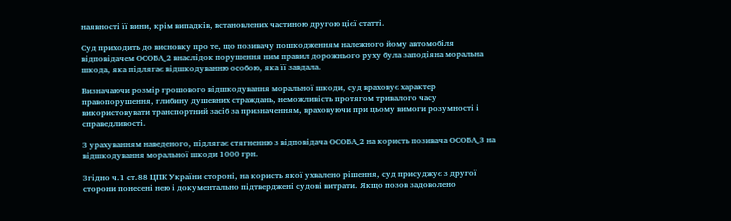наявності її вини, крім випадків, встановлених частиною другою цієї статті.

Суд приходить до висновку про те, що позивачу пошкодженням належного йому автомобіля відповідачем ОСОБА_2 внаслідок порушення ним правил дорожнього руху була заподіяна моральна шкода, яка підлягає відшкодуванню особою, яка її завдала.

Визначаючи розмір грошового відшкодування моральної шкоди, суд враховує характер правопорушення, глибину душевних страждань, неможливість протягом тривалого часу використовувати транспортний засіб за призначенням, враховуючи при цьому вимоги розумності і справедливості.

З урахуванням наведеного, підлягає стягненню з відповідача ОСОБА_2 на користь позивача ОСОБА_3 на відшкодування моральної шкоди 1000 грн.

Згідно ч.1 ст.88 ЦПК України стороні, на користь якої ухвалено рішення, суд присуджує з другої сторони понесені нею і документально підтверджені судові витрати. Якщо позов задоволено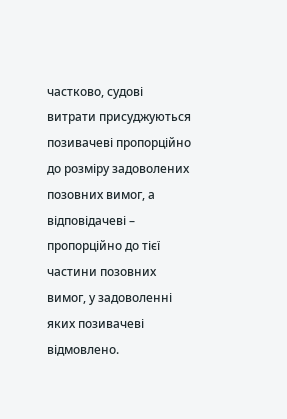частково, судові витрати присуджуються позивачеві пропорційно до розміру задоволених позовних вимог, а відповідачеві – пропорційно до тієї частини позовних вимог, у задоволенні яких позивачеві відмовлено.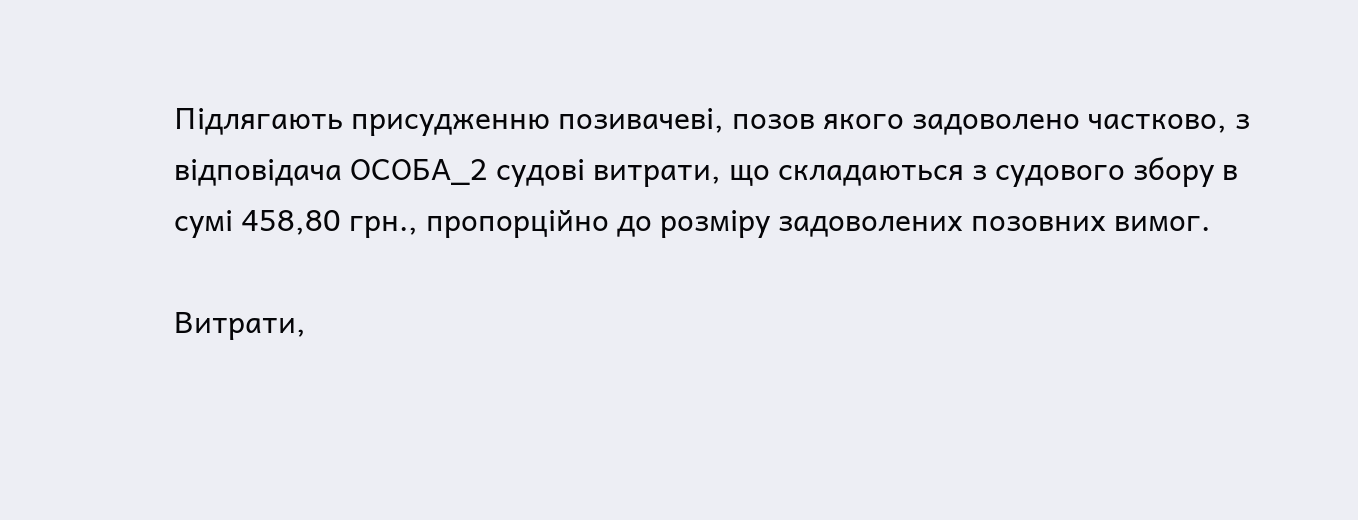Підлягають присудженню позивачеві, позов якого задоволено частково, з відповідача ОСОБА_2 судові витрати, що складаються з судового збору в сумі 458,80 грн., пропорційно до розміру задоволених позовних вимог.

Витрати,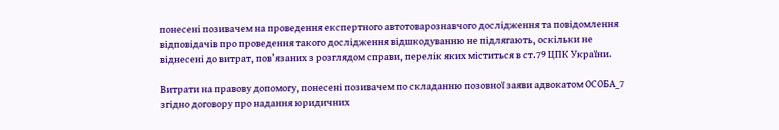понесені позивачем на проведення експертного автотоварознавчого дослідження та повідомлення відповідачів про проведення такого дослідження відшкодуванню не підлягають, оскільки не віднесені до витрат, пов’язаних з розглядом справи, перелік яких міститься в ст.79 ЦПК України.

Витрати на правову допомогу, понесені позивачем по складанню позовної заяви адвокатом ОСОБА_7 згідно договору про надання юридичних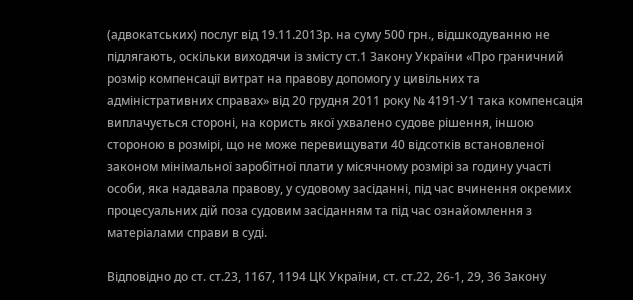(адвокатських) послуг від 19.11.2013р. на суму 500 грн., відшкодуванню не підлягають, оскільки виходячи із змісту ст.1 Закону України «Про граничний розмір компенсації витрат на правову допомогу у цивільних та адміністративних справах» від 20 грудня 2011 року № 4191-У1 така компенсація виплачується стороні, на користь якої ухвалено судове рішення, іншою стороною в розмірі, що не може перевищувати 40 відсотків встановленої законом мінімальної заробітної плати у місячному розмірі за годину участі особи, яка надавала правову, у судовому засіданні, під час вчинення окремих процесуальних дій поза судовим засіданням та під час ознайомлення з матеріалами справи в суді.

Відповідно до ст. ст.23, 1167, 1194 ЦК України, ст. ст.22, 26-1, 29, 36 Закону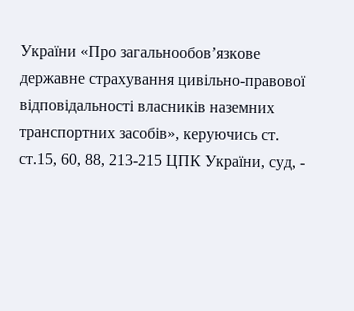України «Про загальнообов’язкове державне страхування цивільно-правової відповідальності власників наземних транспортних засобів», керуючись ст. ст.15, 60, 88, 213-215 ЦПК України, суд, -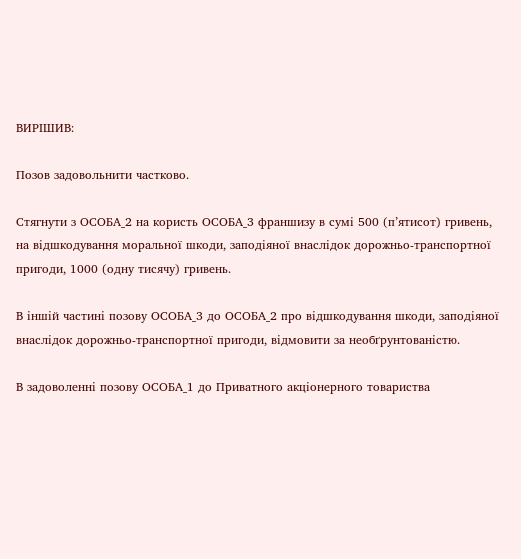ВИРІШИВ:

Позов задовольнити частково.

Стягнути з ОСОБА_2 на користь ОСОБА_3 франшизу в сумі 500 (п’ятисот) гривень, на відшкодування моральної шкоди, заподіяної внаслідок дорожньо-транспортної пригоди, 1000 (одну тисячу) гривень.

В іншій частині позову ОСОБА_3 до ОСОБА_2 про відшкодування шкоди, заподіяної внаслідок дорожньо-транспортної пригоди, відмовити за необґрунтованістю.

В задоволенні позову ОСОБА_1 до Приватного акціонерного товариства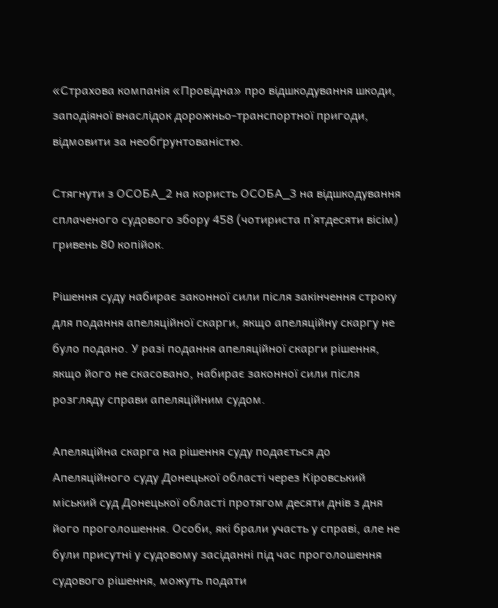«Страхова компанія «Провідна» про відшкодування шкоди, заподіяної внаслідок дорожньо-транспортної пригоди, відмовити за необґрунтованістю.

Стягнути з ОСОБА_2 на користь ОСОБА_3 на відшкодування сплаченого судового збору 458 (чотириста п’ятдесяти вісім) гривень 80 копійок.

Рішення суду набирає законної сили після закінчення строку для подання апеляційної скарги, якщо апеляційну скаргу не було подано. У разі подання апеляційної скарги рішення, якщо його не скасовано, набирає законної сили після розгляду справи апеляційним судом.

Апеляційна скарга на рішення суду подається до Апеляційного суду Донецької області через Кіровський міський суд Донецької області протягом десяти днів з дня його проголошення. Особи, які брали участь у справі, але не були присутні у судовому засіданні під час проголошення судового рішення, можуть подати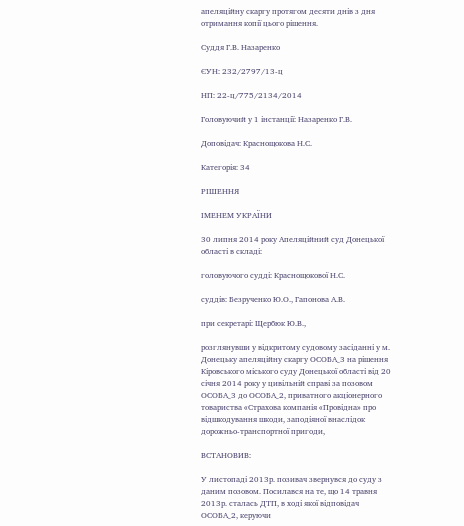апеляційну скаргу протягом десяти днів з дня отримання копії цього рішення.

Суддя Г.В. Назаренко

ЄУН: 232/2797/13-ц

НП: 22-ц/775/2134/2014

Головуючий у 1 інстанції: Назаренко Г.В.

Доповідач: Краснощокова Н.С.

Категорія: 34

РІШЕННЯ

ІМЕНЕМ УКРАЇНИ

30 липня 2014 року Апеляційний суд Донецької області в складі:

головуючого судді: Краснощокової Н.С.

суддів: Безрученко Ю.О., Гапонова А.В.

при секретарі: Щербюк Ю.В.,

розглянувши у відкритому судовому засіданні у м. Донецьку апеляційну скаргу ОСОБА_3 на рішення Кіровського міського суду Донецької області від 20 січня 2014 року у цивільній справі за позовом ОСОБА_3 до ОСОБА_2, приватного акціонерного товариства «Страхова компанія «Провідна» про відшкодування шкоди, заподіяної внаслідок дорожньо-транспортної пригоди,

ВСТАНОВИВ:

У листопаді 2013р. позивач звернувся до суду з даним позовом. Посилався на те, що 14 травня 2013р. сталась ДТП, в ході якої відповідач ОСОБА_2, керуючи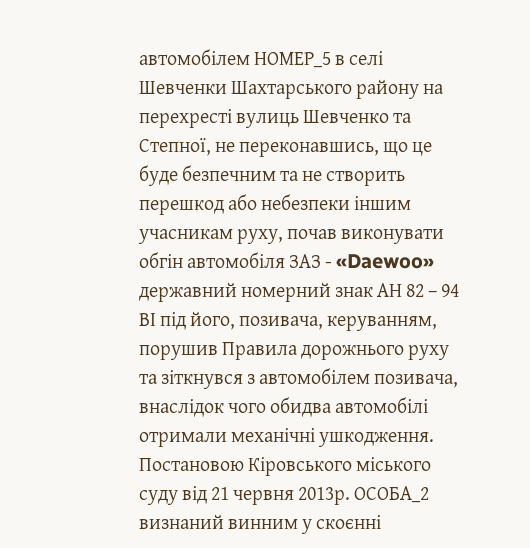автомобілем НОМЕР_5 в селі Шевченки Шахтарського району на перехресті вулиць Шевченко та Степної, не переконавшись, що це буде безпечним та не створить перешкод або небезпеки іншим учасникам руху, почав виконувати обгін автомобіля ЗАЗ - «Daewoo» державний номерний знак АН 82 – 94 ВІ під його, позивача, керуванням, порушив Правила дорожнього руху та зіткнувся з автомобілем позивача, внаслідок чого обидва автомобілі отримали механічні ушкодження. Постановою Кіровського міського суду від 21 червня 2013р. ОСОБА_2 визнаний винним у скоєнні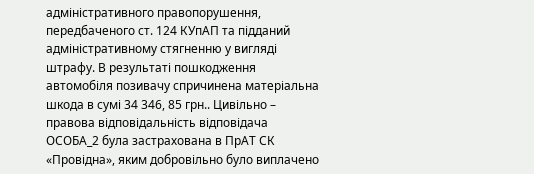адміністративного правопорушення, передбаченого ст. 124 КУпАП та підданий адміністративному стягненню у вигляді штрафу. В результаті пошкодження автомобіля позивачу спричинена матеріальна шкода в сумі 34 346, 85 грн.. Цивільно – правова відповідальність відповідача ОСОБА_2 була застрахована в ПрАТ СК «Провідна», яким добровільно було виплачено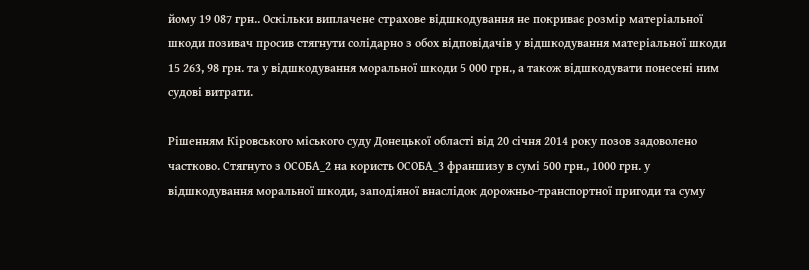йому 19 087 грн.. Оскільки виплачене страхове відшкодування не покриває розмір матеріальної шкоди позивач просив стягнути солідарно з обох відповідачів у відшкодування матеріальної шкоди 15 263, 98 грн. та у відшкодування моральної шкоди 5 000 грн., а також відшкодувати понесені ним судові витрати.

Рішенням Кіровського міського суду Донецької області від 20 січня 2014 року позов задоволено частково. Стягнуто з ОСОБА_2 на користь ОСОБА_3 франшизу в сумі 500 грн., 1000 грн. у відшкодування моральної шкоди, заподіяної внаслідок дорожньо-транспортної пригоди та суму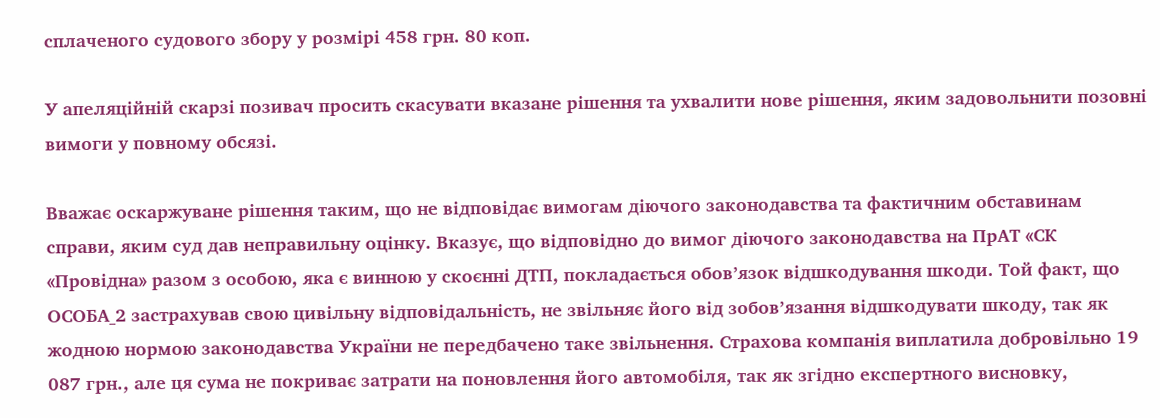сплаченого судового збору у розмірі 458 грн. 80 коп.

У апеляційній скарзі позивач просить скасувати вказане рішення та ухвалити нове рішення, яким задовольнити позовні вимоги у повному обсязі.

Вважає оскаржуване рішення таким, що не відповідає вимогам діючого законодавства та фактичним обставинам справи, яким суд дав неправильну оцінку. Вказує, що відповідно до вимог діючого законодавства на ПрАТ «СК «Провідна» разом з особою, яка є винною у скоєнні ДТП, покладається обов’язок відшкодування шкоди. Той факт, що ОСОБА_2 застрахував свою цивільну відповідальність, не звільняє його від зобов’язання відшкодувати шкоду, так як жодною нормою законодавства України не передбачено таке звільнення. Страхова компанія виплатила добровільно 19 087 грн., але ця сума не покриває затрати на поновлення його автомобіля, так як згідно експертного висновку,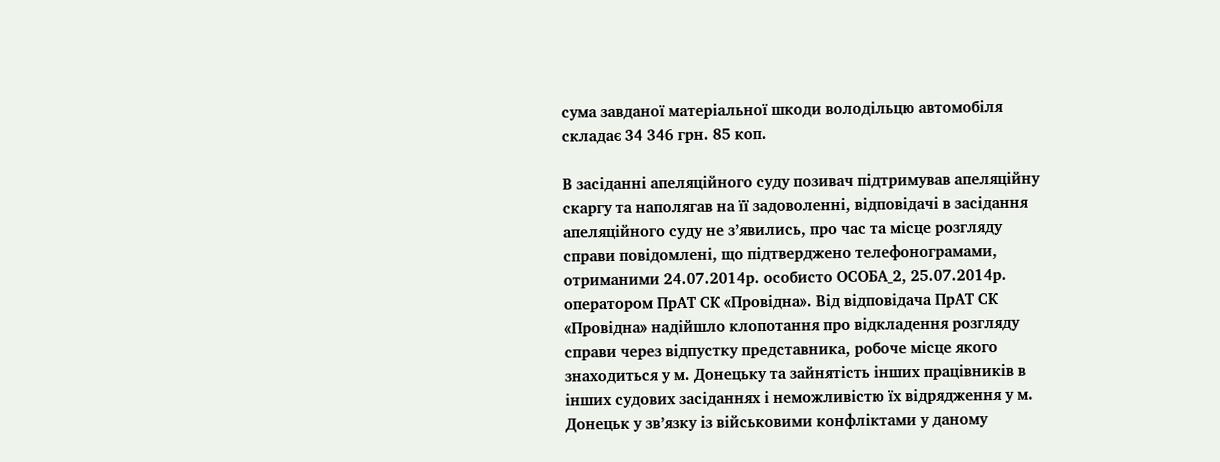сума завданої матеріальної шкоди володільцю автомобіля складає 34 346 грн. 85 коп.

В засіданні апеляційного суду позивач підтримував апеляційну скаргу та наполягав на її задоволенні, відповідачі в засідання апеляційного суду не з’явились, про час та місце розгляду справи повідомлені, що підтверджено телефонограмами, отриманими 24.07.2014р. особисто ОСОБА_2, 25.07.2014р. оператором ПрАТ СК «Провідна». Від відповідача ПрАТ СК «Провідна» надійшло клопотання про відкладення розгляду справи через відпустку представника, робоче місце якого знаходиться у м. Донецьку та зайнятість інших працівників в інших судових засіданнях і неможливістю їх відрядження у м. Донецьк у зв’язку із військовими конфліктами у даному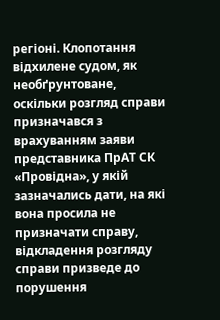регіоні. Клопотання відхилене судом, як необґрунтоване, оскільки розгляд справи призначався з врахуванням заяви представника ПрАТ СК «Провідна», у якій зазначались дати, на які вона просила не призначати справу, відкладення розгляду справи призведе до порушення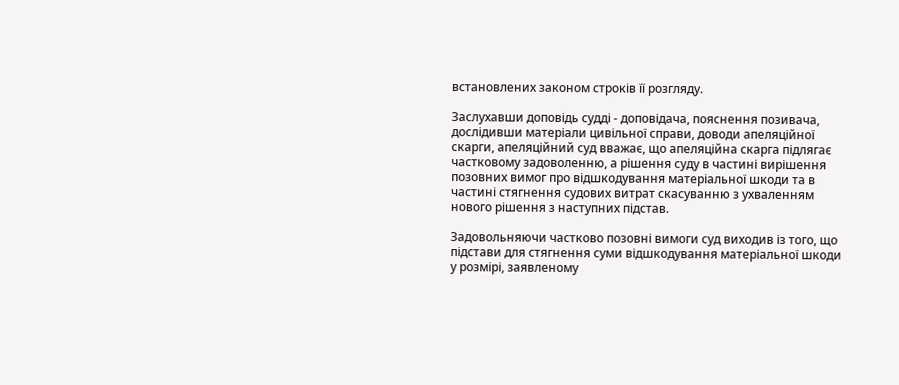встановлених законом строків її розгляду.

Заслухавши доповідь судді - доповідача, пояснення позивача, дослідивши матеріали цивільної справи, доводи апеляційної скарги, апеляційний суд вважає, що апеляційна скарга підлягає частковому задоволенню, а рішення суду в частині вирішення позовних вимог про відшкодування матеріальної шкоди та в частині стягнення судових витрат скасуванню з ухваленням нового рішення з наступних підстав.

Задовольняючи частково позовні вимоги суд виходив із того, що підстави для стягнення суми відшкодування матеріальної шкоди у розмірі, заявленому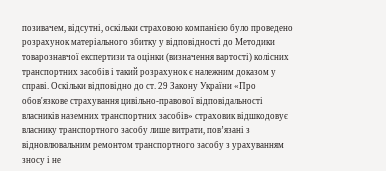позивачем, відсутні, оскільки страховою компанією було проведено розрахунок матеріального збитку у відповідності до Методики товарознавчої експертизи та оцінки (визначення вартості) колісних транспортних засобів і такий розрахунок є належним доказом у справі. Оскільки відповідно до ст. 29 Закону України «Про обов'язкове страхування цивільно-правової відповідальності власників наземних транспортних засобів» страховик відшкодовує власнику транспортного засобу лише витрати, пов’язані з відновлювальним ремонтом транспортного засобу з урахуванням зносу і не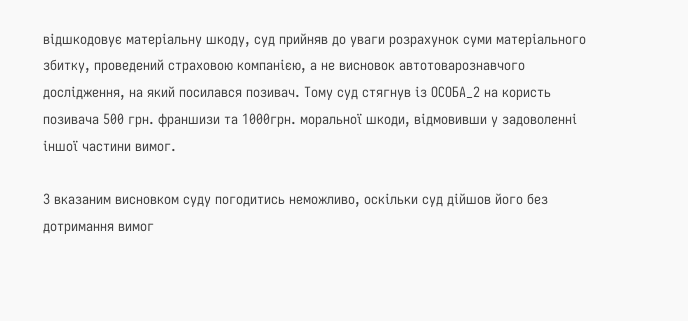відшкодовує матеріальну шкоду, суд прийняв до уваги розрахунок суми матеріального збитку, проведений страховою компанією, а не висновок автотоварознавчого дослідження, на який посилався позивач. Тому суд стягнув із ОСОБА_2 на користь позивача 500 грн. франшизи та 1000грн. моральної шкоди, відмовивши у задоволенні іншої частини вимог.

З вказаним висновком суду погодитись неможливо, оскільки суд дійшов його без дотримання вимог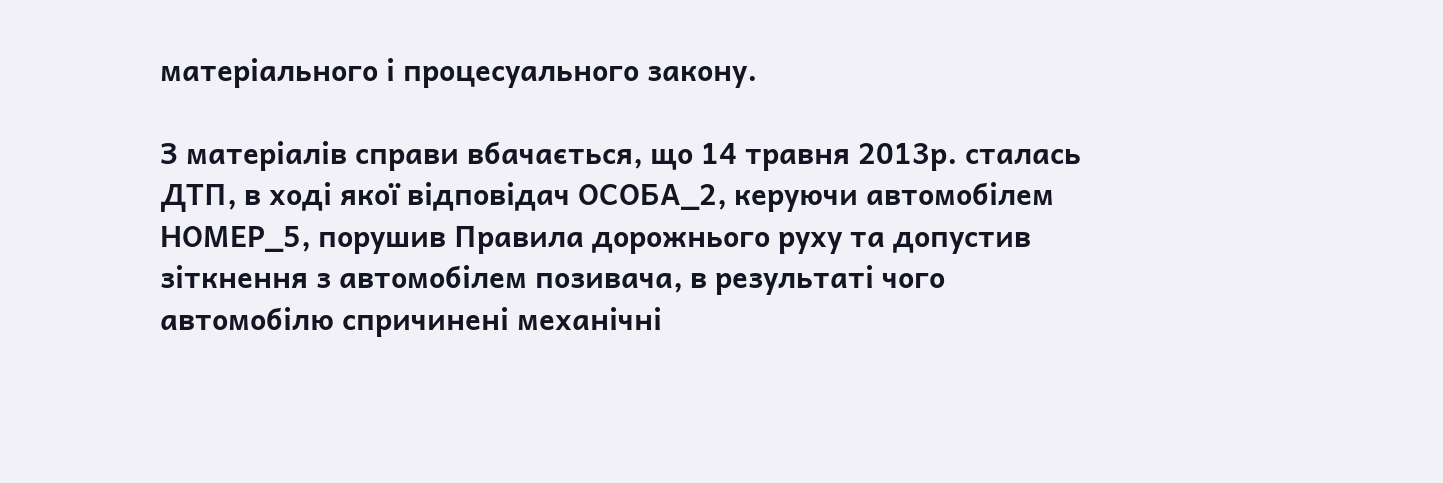матеріального і процесуального закону.

З матеріалів справи вбачається, що 14 травня 2013р. сталась ДТП, в ході якої відповідач ОСОБА_2, керуючи автомобілем НОМЕР_5, порушив Правила дорожнього руху та допустив зіткнення з автомобілем позивача, в результаті чого автомобілю спричинені механічні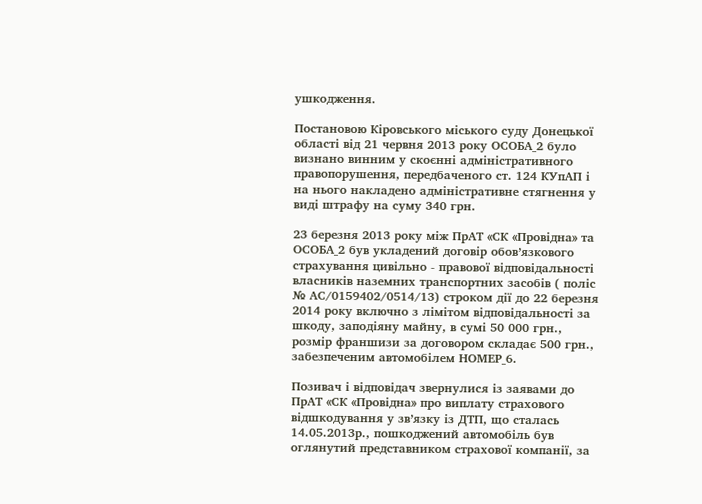ушкодження.

Постановою Кіровського міського суду Донецької області від 21 червня 2013 року ОСОБА_2 було визнано винним у скоєнні адміністративного правопорушення, передбаченого ст. 124 КУпАП і на нього накладено адміністративне стягнення у виді штрафу на суму 340 грн.

23 березня 2013 року між ПрАТ «СК «Провідна» та ОСОБА_2 був укладений договір обов’язкового страхування цивільно - правової відповідальності власників наземних транспортних засобів ( поліс № АС/0159402/0514/13) строком дії до 22 березня 2014 року включно з лімітом відповідальності за шкоду, заподіяну майну, в сумі 50 000 грн., розмір франшизи за договором складає 500 грн., забезпеченим автомобілем НОМЕР_6.

Позивач і відповідач звернулися із заявами до ПрАТ «СК «Провідна» про виплату страхового відшкодування у зв’язку із ДТП, що сталась 14.05.2013р., пошкоджений автомобіль був оглянутий представником страхової компанії, за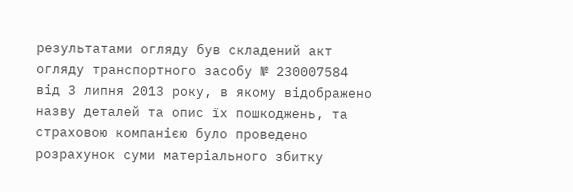результатами огляду був складений акт огляду транспортного засобу № 230007584 від 3 липня 2013 року, в якому відображено назву деталей та опис їх пошкоджень, та страховою компанією було проведено розрахунок суми матеріального збитку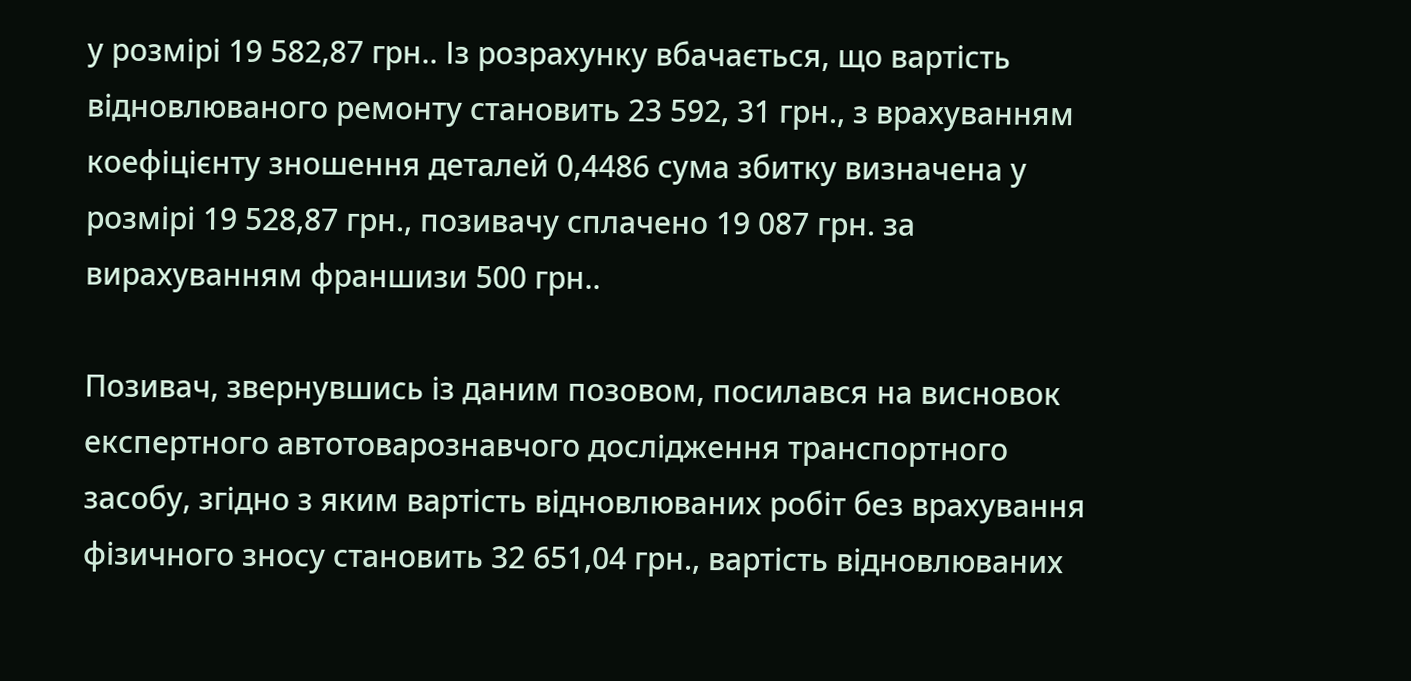у розмірі 19 582,87 грн.. Із розрахунку вбачається, що вартість відновлюваного ремонту становить 23 592, 31 грн., з врахуванням коефіцієнту зношення деталей 0,4486 сума збитку визначена у розмірі 19 528,87 грн., позивачу сплачено 19 087 грн. за вирахуванням франшизи 500 грн..

Позивач, звернувшись із даним позовом, посилався на висновок експертного автотоварознавчого дослідження транспортного засобу, згідно з яким вартість відновлюваних робіт без врахування фізичного зносу становить 32 651,04 грн., вартість відновлюваних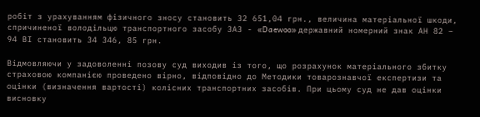робіт з урахуванням фізичного зносу становить 32 651,04 грн., величина матеріальної шкоди, спричиненої володільцю транспортного засобу ЗАЗ - «Daewoo» державний номерний знак АН 82 – 94 ВІ становить 34 346, 85 грн.

Відмовляючи у задоволенні позову суд виходив із того, що розрахунок матеріального збитку страховою компанією проведено вірно, відповідно до Методики товарознавчої експертизи та оцінки (визначення вартості) колісних транспортних засобів. При цьому суд не дав оцінки висновку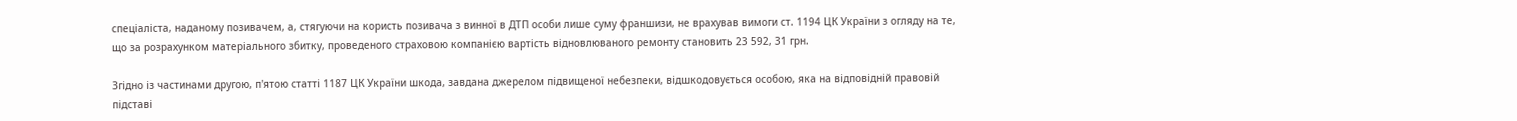спеціаліста, наданому позивачем, а, стягуючи на користь позивача з винної в ДТП особи лише суму франшизи, не врахував вимоги ст. 1194 ЦК України з огляду на те, що за розрахунком матеріального збитку, проведеного страховою компанією вартість відновлюваного ремонту становить 23 592, 31 грн.

Згідно із частинами другою, п'ятою статті 1187 ЦК України шкода, завдана джерелом підвищеної небезпеки, відшкодовується особою, яка на відповідній правовій підставі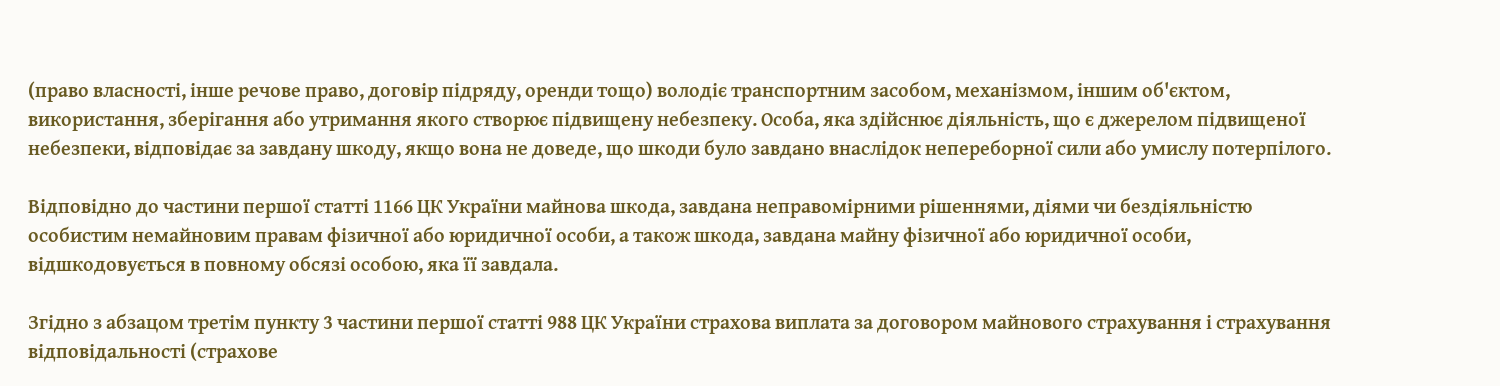(право власності, інше речове право, договір підряду, оренди тощо) володіє транспортним засобом, механізмом, іншим об'єктом, використання, зберігання або утримання якого створює підвищену небезпеку. Особа, яка здійснює діяльність, що є джерелом підвищеної небезпеки, відповідає за завдану шкоду, якщо вона не доведе, що шкоди було завдано внаслідок непереборної сили або умислу потерпілого.

Відповідно до частини першої статті 1166 ЦК України майнова шкода, завдана неправомірними рішеннями, діями чи бездіяльністю особистим немайновим правам фізичної або юридичної особи, а також шкода, завдана майну фізичної або юридичної особи, відшкодовується в повному обсязі особою, яка її завдала.

Згідно з абзацом третім пункту 3 частини першої статті 988 ЦК України страхова виплата за договором майнового страхування і страхування відповідальності (страхове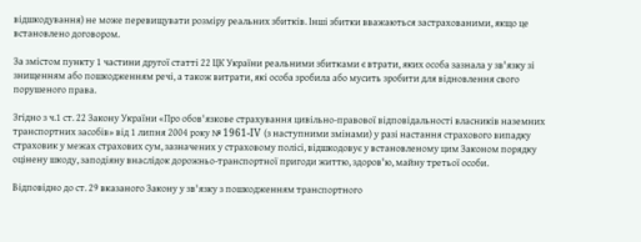відшкодування) не може перевищувати розміру реальних збитків. Інші збитки вважаються застрахованими, якщо це встановлено договором.

За змістом пункту 1 частини другої статті 22 ЦК України реальними збитками є втрати, яких особа зазнала у зв'язку зі знищенням або пошкодженням речі, а також витрати, які особа зробила або мусить зробити для відновлення свого порушеного права.

Згідно з ч.1 ст. 22 Закону України «Про обов'язкове страхування цивільно-правової відповідальності власників наземних транспортних засобів» від 1 липня 2004 року № 1961-IV (з наступними змінами) у разі настання страхового випадку страховик у межах страхових сум, зазначених у страховому полісі, відшкодовує у встановленому цим Законом порядку оцінену шкоду, заподіяну внаслідок дорожньо-транспортної пригоди життю, здоров'ю, майну третьої особи.

Відповідно до ст. 29 вказаного Закону у зв'язку з пошкодженням транспортного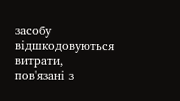засобу відшкодовуються витрати, пов'язані з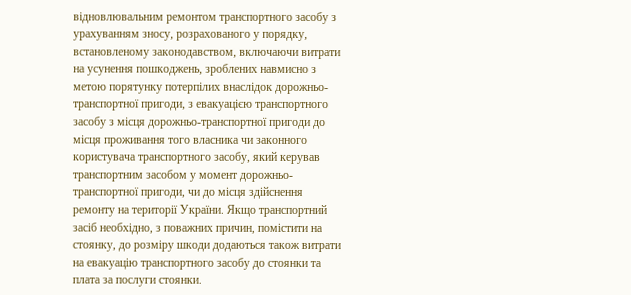відновлювальним ремонтом транспортного засобу з урахуванням зносу, розрахованого у порядку, встановленому законодавством, включаючи витрати на усунення пошкоджень, зроблених навмисно з метою порятунку потерпілих внаслідок дорожньо-транспортної пригоди, з евакуацією транспортного засобу з місця дорожньо-транспортної пригоди до місця проживання того власника чи законного користувача транспортного засобу, який керував транспортним засобом у момент дорожньо-транспортної пригоди, чи до місця здійснення ремонту на території України. Якщо транспортний засіб необхідно, з поважних причин, помістити на стоянку, до розміру шкоди додаються також витрати на евакуацію транспортного засобу до стоянки та плата за послуги стоянки.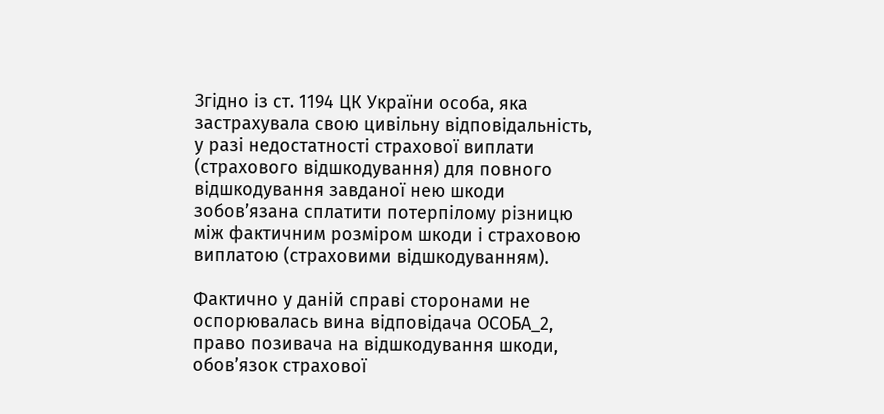Згідно із ст. 1194 ЦК України особа, яка застрахувала свою цивільну відповідальність, у разі недостатності страхової виплати (страхового відшкодування) для повного відшкодування завданої нею шкоди зобов’язана сплатити потерпілому різницю між фактичним розміром шкоди і страховою виплатою (страховими відшкодуванням).

Фактично у даній справі сторонами не оспорювалась вина відповідача ОСОБА_2, право позивача на відшкодування шкоди, обов’язок страхової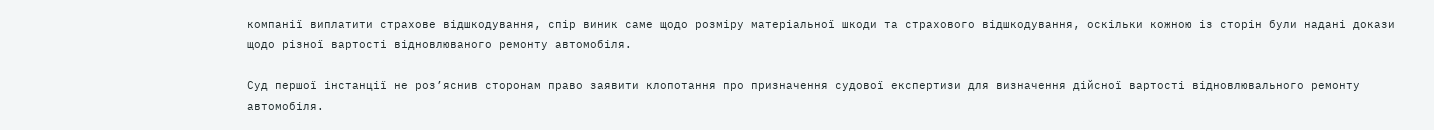компанії виплатити страхове відшкодування, спір виник саме щодо розміру матеріальної шкоди та страхового відшкодування, оскільки кожною із сторін були надані докази щодо різної вартості відновлюваного ремонту автомобіля.

Суд першої інстанції не роз’яснив сторонам право заявити клопотання про призначення судової експертизи для визначення дійсної вартості відновлювального ремонту автомобіля.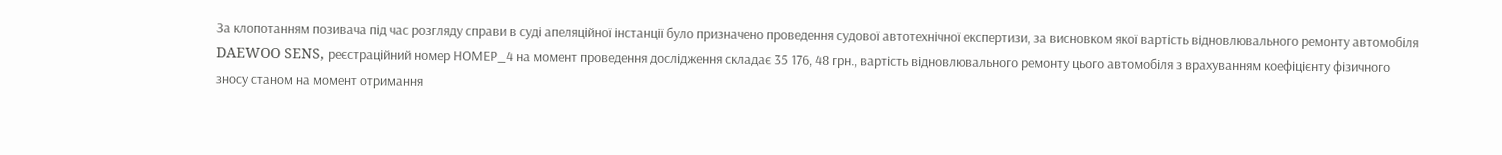За клопотанням позивача під час розгляду справи в суді апеляційної інстанції було призначено проведення судової автотехнічної експертизи, за висновком якої вартість відновлювального ремонту автомобіля DAEWOO SENS, реєстраційний номер НОМЕР_4 на момент проведення дослідження складає 35 176, 48 грн., вартість відновлювального ремонту цього автомобіля з врахуванням коефіцієнту фізичного зносу станом на момент отримання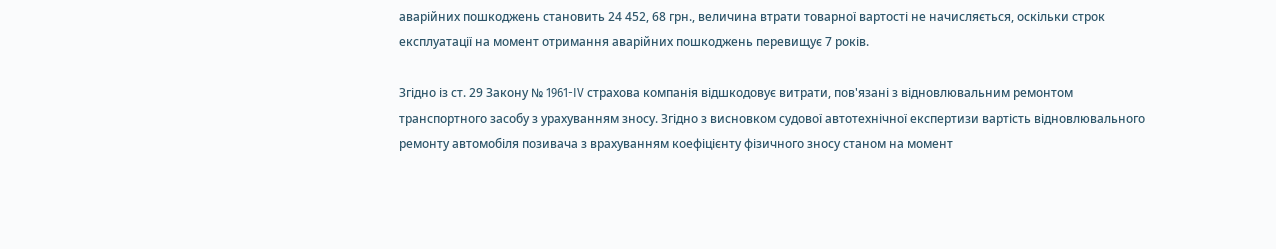аварійних пошкоджень становить 24 452, 68 грн., величина втрати товарної вартості не начисляється, оскільки строк експлуатації на момент отримання аварійних пошкоджень перевищує 7 років.

Згідно із ст. 29 Закону № 1961-IV страхова компанія відшкодовує витрати, пов'язані з відновлювальним ремонтом транспортного засобу з урахуванням зносу. Згідно з висновком судової автотехнічної експертизи вартість відновлювального ремонту автомобіля позивача з врахуванням коефіцієнту фізичного зносу станом на момент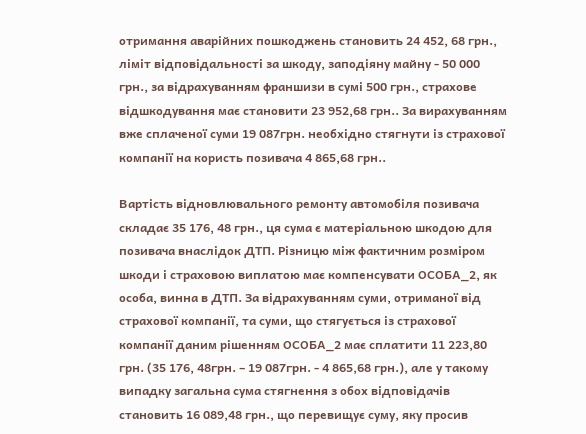отримання аварійних пошкоджень становить 24 452, 68 грн., ліміт відповідальності за шкоду, заподіяну майну - 50 000 грн., за відрахуванням франшизи в сумі 500 грн., страхове відшкодування має становити 23 952,68 грн.. За вирахуванням вже сплаченої суми 19 087грн. необхідно стягнути із страхової компанії на користь позивача 4 865,68 грн..

Вартість відновлювального ремонту автомобіля позивача складає 35 176, 48 грн., ця сума є матеріальною шкодою для позивача внаслідок ДТП. Різницю між фактичним розміром шкоди і страховою виплатою має компенсувати ОСОБА_2, як особа, винна в ДТП. За відрахуванням суми, отриманої від страхової компанії, та суми, що стягується із страхової компанії даним рішенням ОСОБА_2 має сплатити 11 223,80 грн. (35 176, 48грн. – 19 087грн. - 4 865,68 грн.), але у такому випадку загальна сума стягнення з обох відповідачів становить 16 089,48 грн., що перевищує суму, яку просив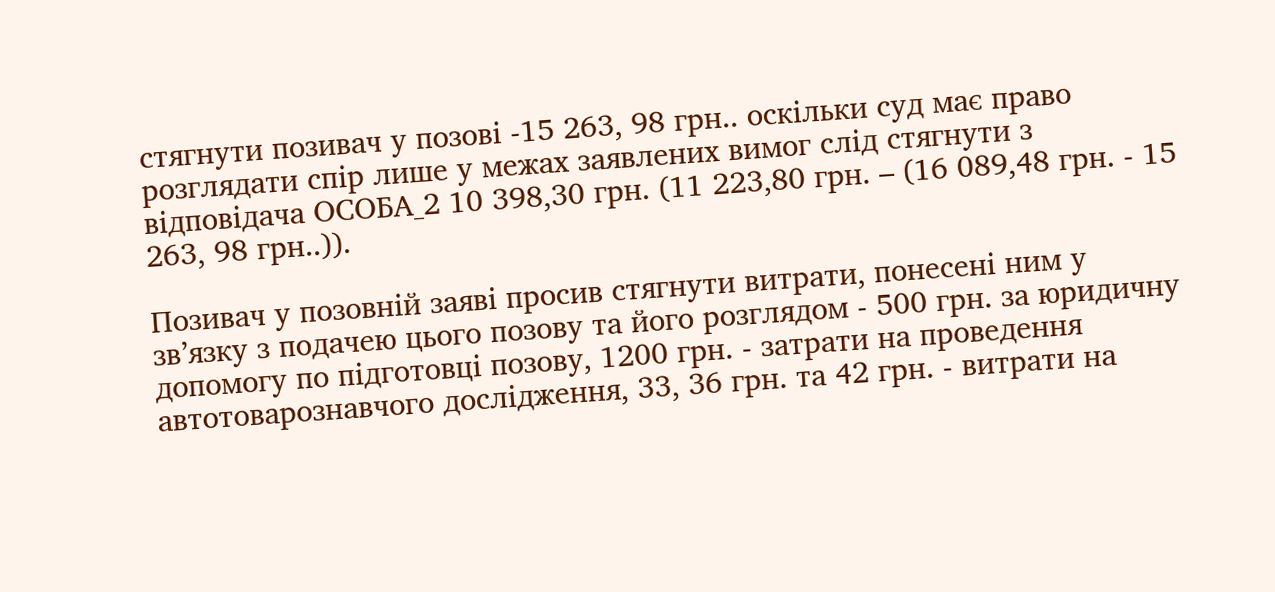стягнути позивач у позові -15 263, 98 грн.. оскільки суд має право розглядати спір лише у межах заявлених вимог слід стягнути з відповідача ОСОБА_2 10 398,30 грн. (11 223,80 грн. – (16 089,48 грн. - 15 263, 98 грн..)).

Позивач у позовній заяві просив стягнути витрати, понесені ним у зв’язку з подачею цього позову та його розглядом - 500 грн. за юридичну допомогу по підготовці позову, 1200 грн. - затрати на проведення автотоварознавчого дослідження, 33, 36 грн. та 42 грн. - витрати на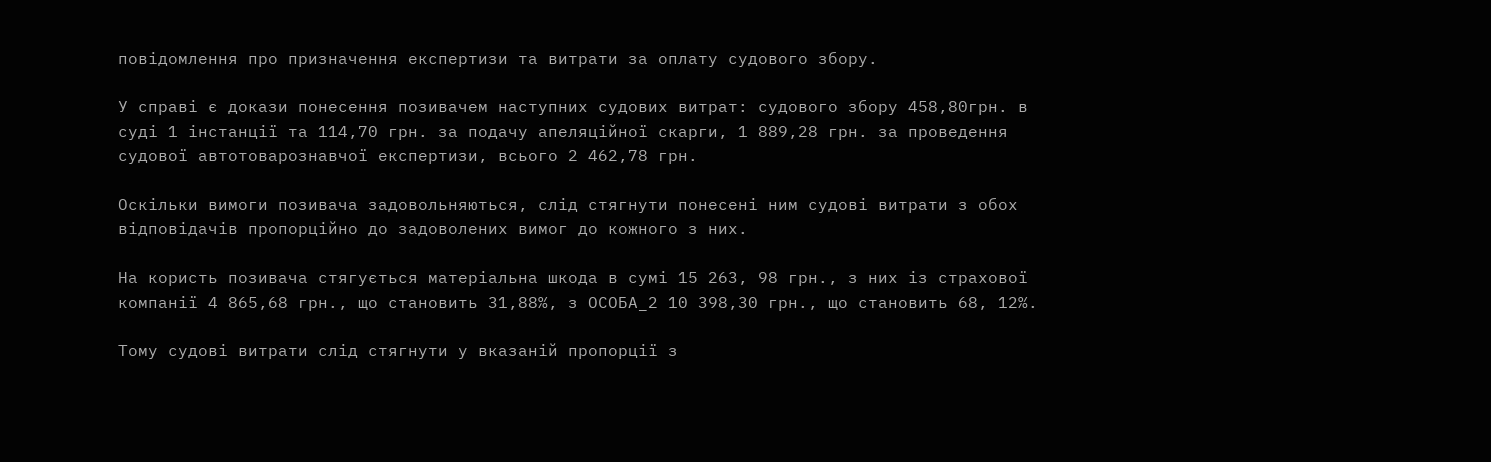повідомлення про призначення експертизи та витрати за оплату судового збору.

У справі є докази понесення позивачем наступних судових витрат: судового збору 458,80грн. в суді 1 інстанції та 114,70 грн. за подачу апеляційної скарги, 1 889,28 грн. за проведення судової автотоварознавчої експертизи, всього 2 462,78 грн.

Оскільки вимоги позивача задовольняються, слід стягнути понесені ним судові витрати з обох відповідачів пропорційно до задоволених вимог до кожного з них.

На користь позивача стягується матеріальна шкода в сумі 15 263, 98 грн., з них із страхової компанії 4 865,68 грн., що становить 31,88%, з ОСОБА_2 10 398,30 грн., що становить 68, 12%.

Тому судові витрати слід стягнути у вказаній пропорції з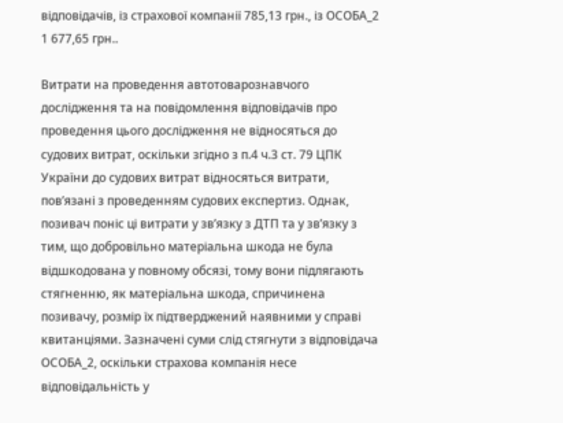відповідачів, із страхової компанії 785,13 грн., із ОСОБА_2 1 677,65 грн..

Витрати на проведення автотоварознавчого дослідження та на повідомлення відповідачів про проведення цього дослідження не відносяться до судових витрат, оскільки згідно з п.4 ч.3 ст. 79 ЦПК України до судових витрат відносяться витрати, пов’язані з проведенням судових експертиз. Однак, позивач поніс ці витрати у зв’язку з ДТП та у зв’язку з тим, що добровільно матеріальна шкода не була відшкодована у повному обсязі, тому вони підлягають стягненню, як матеріальна шкода, спричинена позивачу, розмір їх підтверджений наявними у справі квитанціями. Зазначені суми слід стягнути з відповідача ОСОБА_2, оскільки страхова компанія несе відповідальність у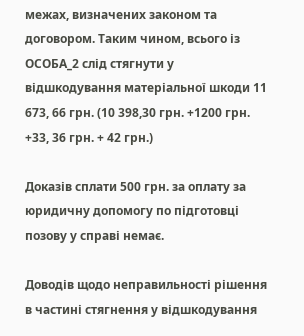межах, визначених законом та договором. Таким чином, всього із ОСОБА_2 слід стягнути у відшкодування матеріальної шкоди 11 673, 66 грн. (10 398,30 грн. +1200 грн. +33, 36 грн. + 42 грн.)

Доказів сплати 500 грн. за оплату за юридичну допомогу по підготовці позову у справі немає.

Доводів щодо неправильності рішення в частині стягнення у відшкодування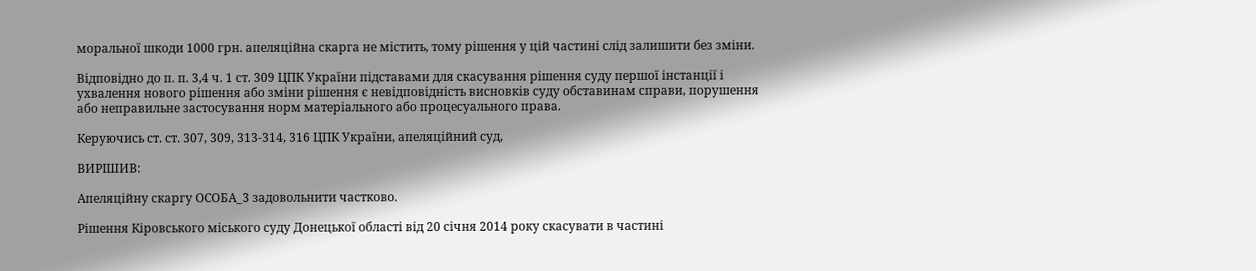моральної шкоди 1000 грн. апеляційна скарга не містить, тому рішення у цій частині слід залишити без зміни.

Відповідно до п. п. 3,4 ч. 1 ст. 309 ЦПК України підставами для скасування рішення суду першої інстанції і ухвалення нового рішення або зміни рішення є невідповідність висновків суду обставинам справи, порушення або неправильне застосування норм матеріального або процесуального права.

Керуючись ст. ст. 307, 309, 313-314, 316 ЦПК України, апеляційний суд,

ВИРІШИВ:

Апеляційну скаргу ОСОБА_3 задовольнити частково.

Рішення Кіровського міського суду Донецької області від 20 січня 2014 року скасувати в частині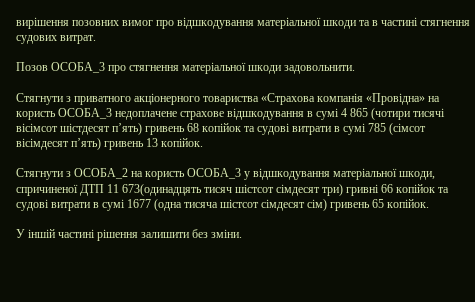вирішення позовних вимог про відшкодування матеріальної шкоди та в частині стягнення судових витрат.

Позов ОСОБА_3 про стягнення матеріальної шкоди задовольнити.

Стягнути з приватного акціонерного товариства «Страхова компанія «Провідна» на користь ОСОБА_3 недоплачене страхове відшкодування в сумі 4 865 (чотири тисячі вісімсот шістдесят п’ять) гривень 68 копійок та судові витрати в сумі 785 (сімсот вісімдесят п’ять) гривень 13 копійок.

Стягнути з ОСОБА_2 на користь ОСОБА_3 у відшкодування матеріальної шкоди, спричиненої ДТП 11 673(одинадцять тисяч шістсот сімдесят три) гривні 66 копійок та судові витрати в сумі 1677 (одна тисяча шістсот сімдесят сім) гривень 65 копійок.

У іншій частині рішення залишити без зміни.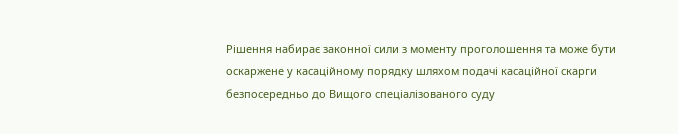Рішення набирає законної сили з моменту проголошення та може бути оскаржене у касаційному порядку шляхом подачі касаційної скарги безпосередньо до Вищого спеціалізованого суду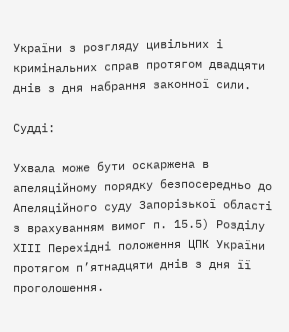України з розгляду цивільних і кримінальних справ протягом двадцяти днів з дня набрання законної сили.

Судді:

Ухвала може бути оскаржена в апеляційному порядку безпосередньо до Апеляційного суду Запорізької області з врахуванням вимог п. 15.5) Розділу ХІІІ Перехідні положення ЦПК України протягом п’ятнадцяти днів з дня її проголошення.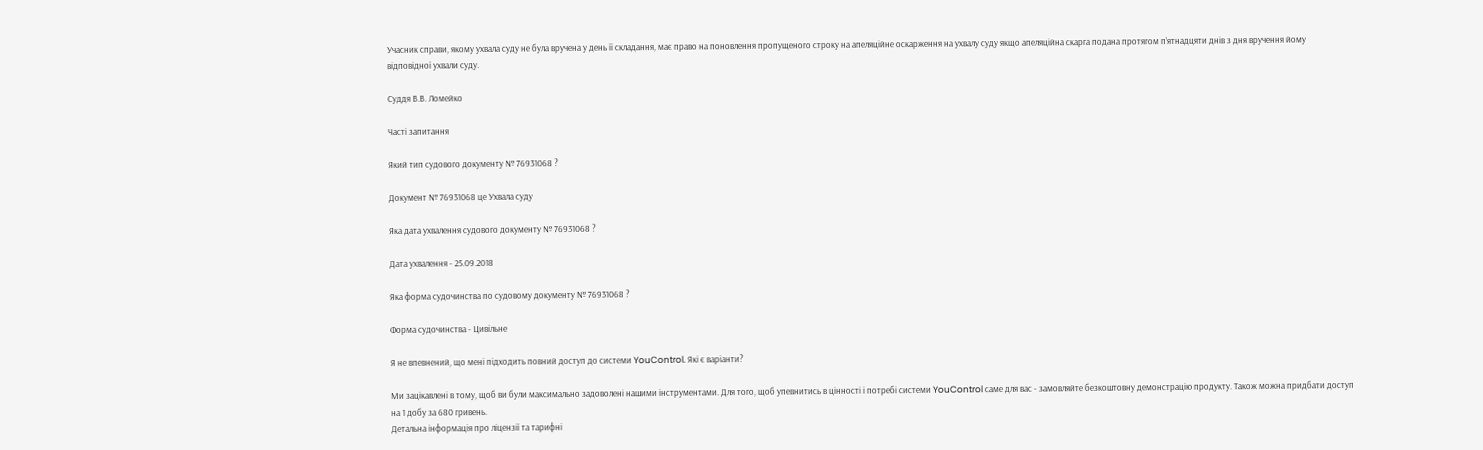Учасник справи, якому ухвала суду не була вручена у день її складання, має право на поновлення пропущеного строку на апеляційне оскарження на ухвалу суду якщо апеляційна скарга подана протягом п’ятнадцяти днів з дня вручення йому відповідної ухвали суду.

Суддя В.В. Ломейко

Часті запитання

Який тип судового документу № 76931068 ?

Документ № 76931068 це Ухвала суду

Яка дата ухвалення судового документу № 76931068 ?

Дата ухвалення - 25.09.2018

Яка форма судочинства по судовому документу № 76931068 ?

Форма судочинства - Цивільне

Я не впевнений, що мені підходить повний доступ до системи YouControl. Які є варіанти?

Ми зацікавлені в тому, щоб ви були максимально задоволені нашими інструментами. Для того, щоб упевнитись в цінності і потребі системи YouControl саме для вас - замовляйте безкоштовну демонстрацію продукту. Також можна придбати доступ на 1 добу за 680 гривень.
Детальна інформація про ліцензії та тарифні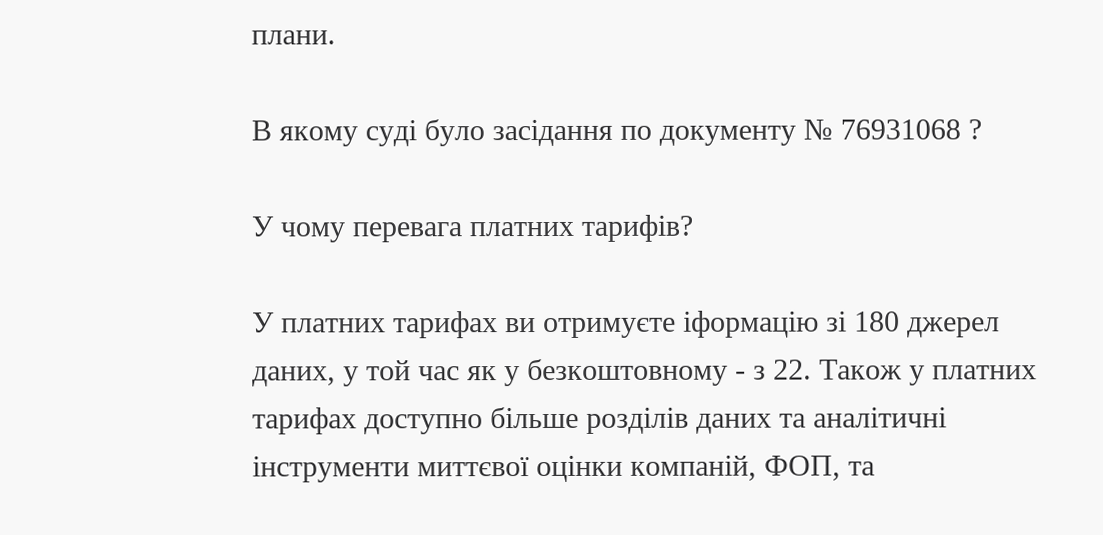плани.

В якому cуді було засідання по документу № 76931068 ?

У чому перевага платних тарифів?

У платних тарифах ви отримуєте іформацію зі 180 джерел даних, у той час як у безкоштовному - з 22. Також у платних тарифах доступно більше розділів даних та аналітичні інструменти миттєвої оцінки компаній, ФОП, та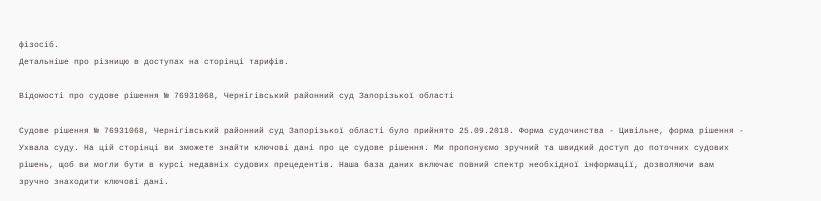фізосіб.
Детальніше про різницю в доступах на сторінці тарифів.

Відомості про судове рішення № 76931068, Чернігівський районний суд Запорізької області

Судове рішення № 76931068, Чернігівський районний суд Запорізької області було прийнято 25.09.2018. Форма судочинства - Цивільне, форма рішення - Ухвала суду. На цій сторінці ви зможете знайти ключові дані про це судове рішення. Ми пропонуємо зручний та швидкий доступ до поточних судових рішень, щоб ви могли бути в курсі недавніх судових прецедентів. Наша база даних включає повний спектр необхідної інформації, дозволяючи вам зручно знаходити ключові дані.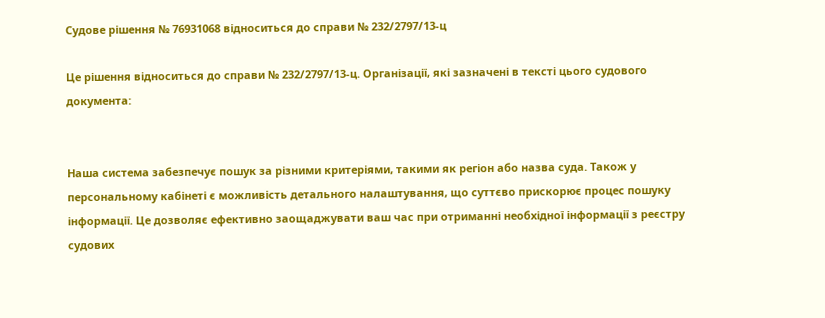Судове рішення № 76931068 відноситься до справи № 232/2797/13-ц

Це рішення відноситься до справи № 232/2797/13-ц. Організації, які зазначені в тексті цього судового документа:


Наша система забезпечує пошук за різними критеріями, такими як регіон або назва суда. Також у персональному кабінеті є можливість детального налаштування, що суттєво прискорює процес пошуку інформації. Це дозволяє ефективно заощаджувати ваш час при отриманні необхідної інформації з реєстру судових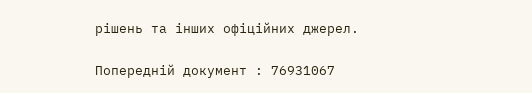рішень та інших офіційних джерел.

Попередній документ : 76931067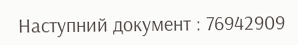Наступний документ : 76942909